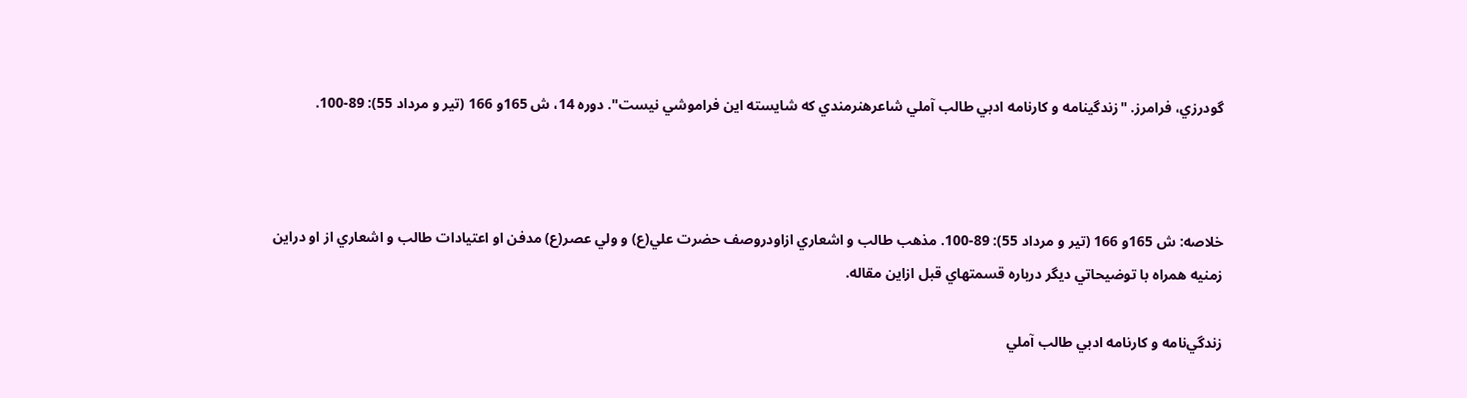گودرزي، فرامرز. "زندگينامه و كارنامه ادبي طالب آملي شاعرهنرمندي كه شايسته اين فراموشي نيست". دوره 14، ش 165و 166 (تير و مرداد 55): 89-100.



خلاصه: ش 165و 166 (تير و مرداد 55): 89-100. مذهب طالب و اشعاري ازاودروصف حضرت علي(ع) و ولي عصر(ع) مدفن او اعتيادات طالب و اشعاري از او دراين زمنيه همراه با توضيحاتي ديگر درباره قسمتهاي قبل ازاين مقاله.

زندگي‌نامه و كارنامه ادبي طالب آملي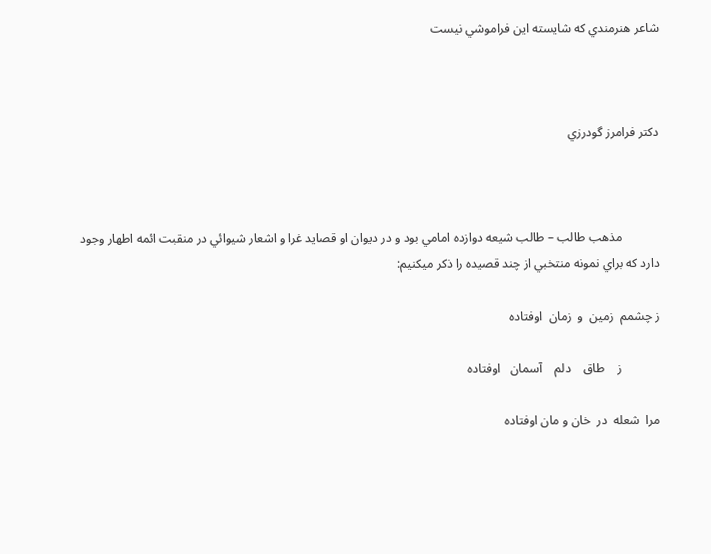شاعر هنرمندي كه شايسته اين فراموشي نيست



دكتر فرامرز گودرزي



            مذهب طالب – طالب شيعه دوازده امامي بود و در ديوان او قصايد غرا و اشعار شيوائي در منقبت ائمه اطهار وجود دارد كه براي نمونه منتخبي از چند قصيده را ذكر ميكنيم:

ز چشمم  زمين  و  زمان  اوفتاده

            ز    طاق    دلم    آسمان   اوفتاده

مرا  شعله  در  خان و مان اوفتاده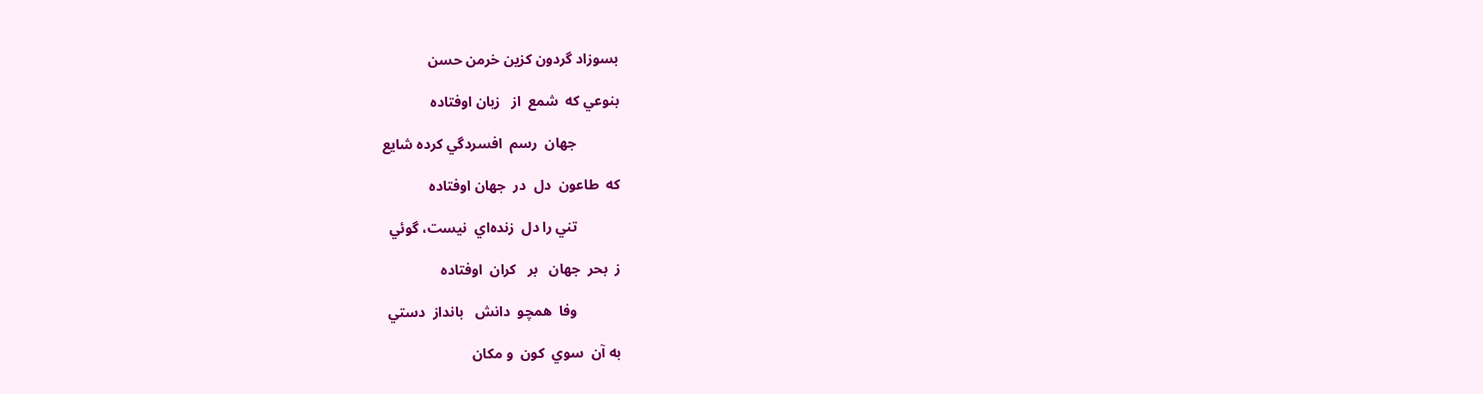بسوزاد گردون كزين خرمن حسن

بنوعي كه  شمع  از   زبان اوفتاده

            جهان  رسم  افسردگي كرده شايع

كه  طاعون  دل  در  جهان اوفتاده

            تني را دل  زنده‌اي  نيست، گوئي

ز  بحر  جهان   بر   كران  اوفتاده

            وفا  همچو  دانش   بانداز  دستي

به آن  سوي  كون  و مكان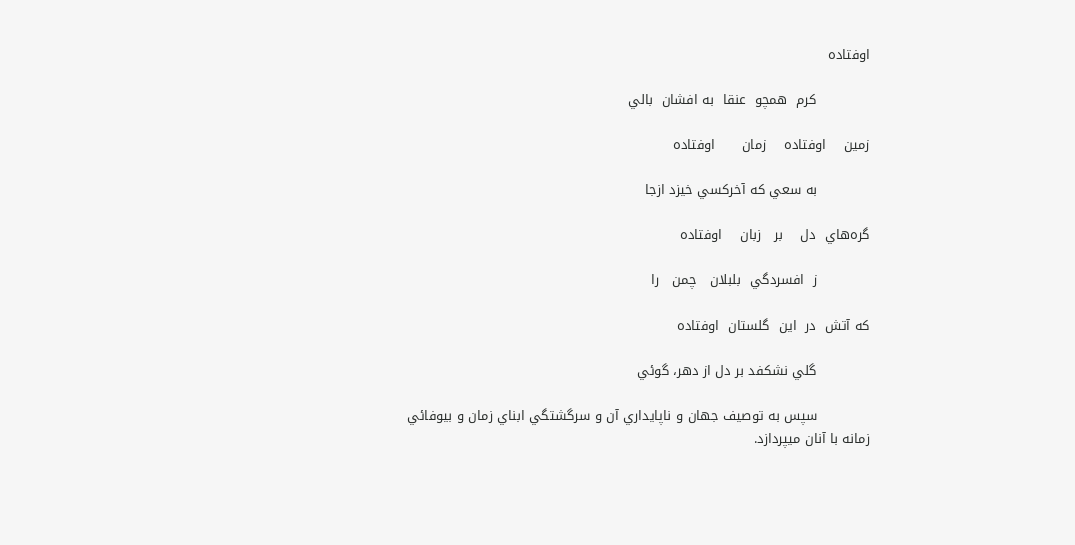اوفتاده

            كرم  همچو  عنقا  به افشان  بالي

زمين    اوفتاده    زمان      اوفتاده

            به سعي كه آخركسي خيزد ازجا

گره‌هاي  دل    بر   زبان    اوفتاده

            ز  افسردگي  بلبلان   چمن   را

كه آتش  در  اين  گلستان  اوفتاده

            گلي نشكفد بر دل از دهر، گوئي

            سپس به توصيف جهان و ناپايداري آن و سرگشتگي ابناي زمان و بيوفائي زمانه با آنان ميپردازد.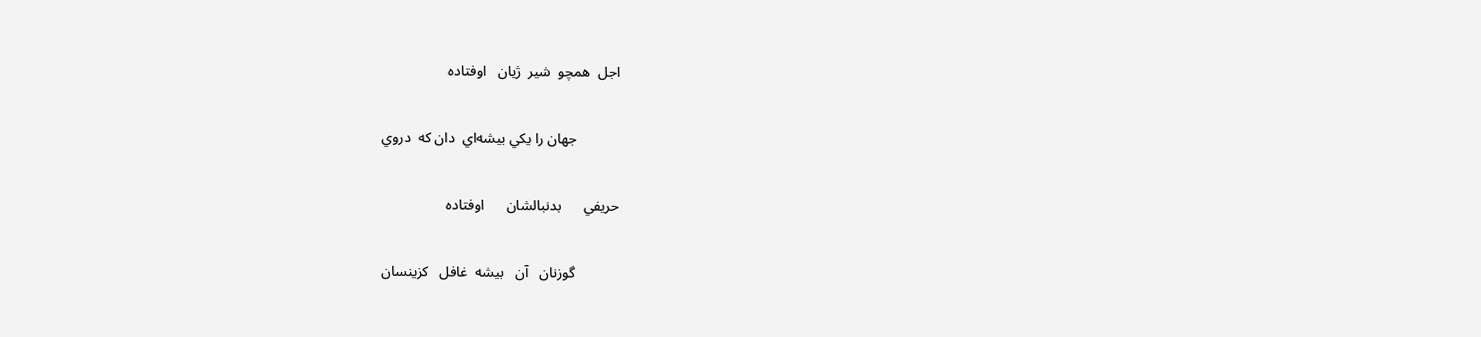اجل  همچو  شير  ژيان   اوفتاده

            جهان را يكي بيشه‌اي  دان كه  دروي

حريفي      بدنبالشان      اوفتاده

            گوزنان   آن   بيشه  غافل   كزينسان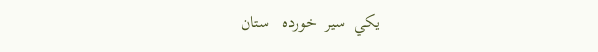يكي  سير  خورده   ستان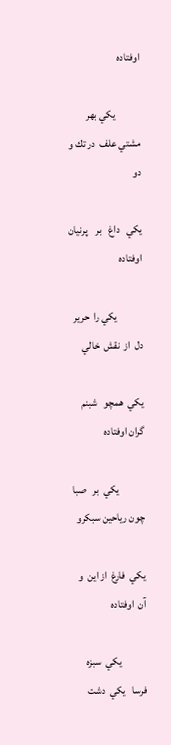اوفتاده

            يكي بهر  مشتي علف  در تك و  دو

يكي   داغ   بر    پرنيان   اوفتاده

            يكي را  حرير   دل  از  نقش  خالي

يكي  همچو   شبنم  گران اوفتاده

            يكي  بر   صبا  چون رياحين سبكرو

يكي  فارغ  از اين  و  آن  اوفتاده

            يكي  سبزه  فرسا   يكي  دشت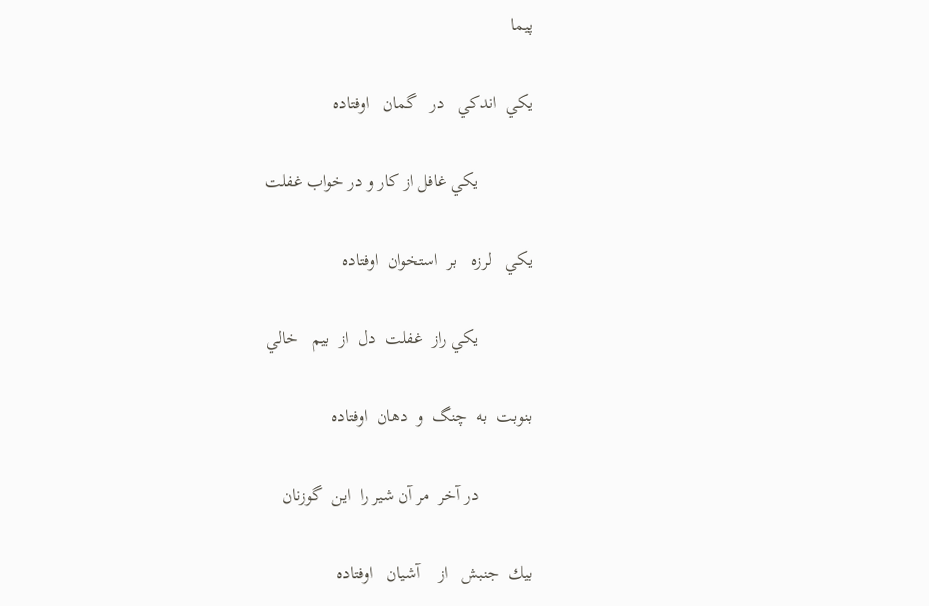پيما

يكي  اندكي   در   گمان   اوفتاده

            يكي غافل از كار و در خواب غفلت

يكي   لرزه   بر  استخوان  اوفتاده

            يكي راز  غفلت  دل  از  بيم   خالي

بنوبت  به  چنگ  و  دهان  اوفتاده

            در آخر  مر آن شير را  اين  گوزنان

بيك  جنبش   از    آشيان   اوفتاده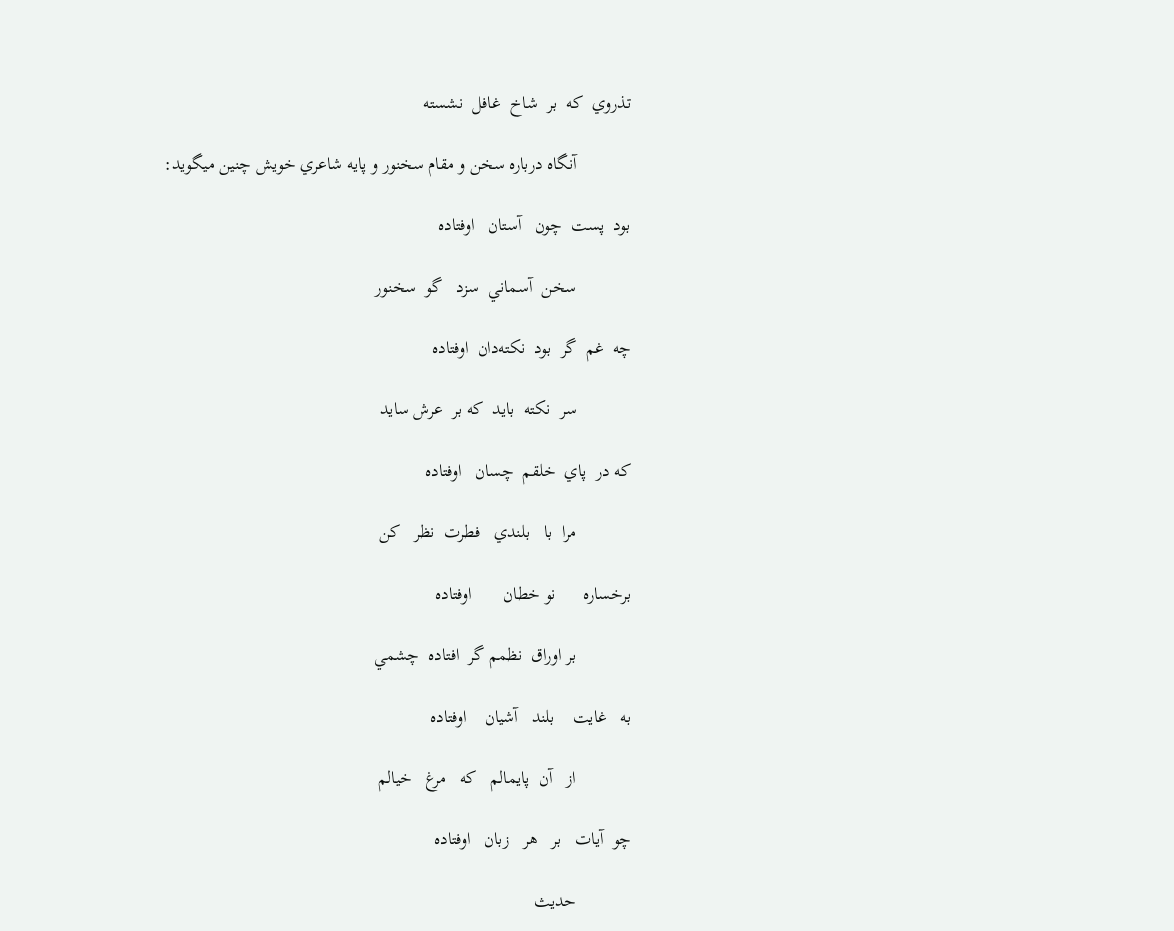تذروي  كه  بر  شاخ  غافل  نشسته

            آنگاه درباره سخن و مقام سخنور و پايه شاعري خويش چنين ميگويد:

بود  پست  چون   آستان   اوفتاده

            سخن  آسماني  سزد   گو  سخنور

چه  غم  گر  بود  نكته‌دان  اوفتاده

            سر  نكته  بايد  كه بر  عرش سايد

كه در  پاي  خلقم  چسان   اوفتاده

            مرا  با   بلندي   فطرت  نظر   كن

برخساره      نو خطان       اوفتاده

            بر اوراق  نظمم گر  افتاده  چشمي

به   غايت    بلند   آشيان    اوفتاده

            از   آن  پايمالم   كه   مرغ   خيالم

چو  آيات   بر   هر   زبان   اوفتاده

            حديث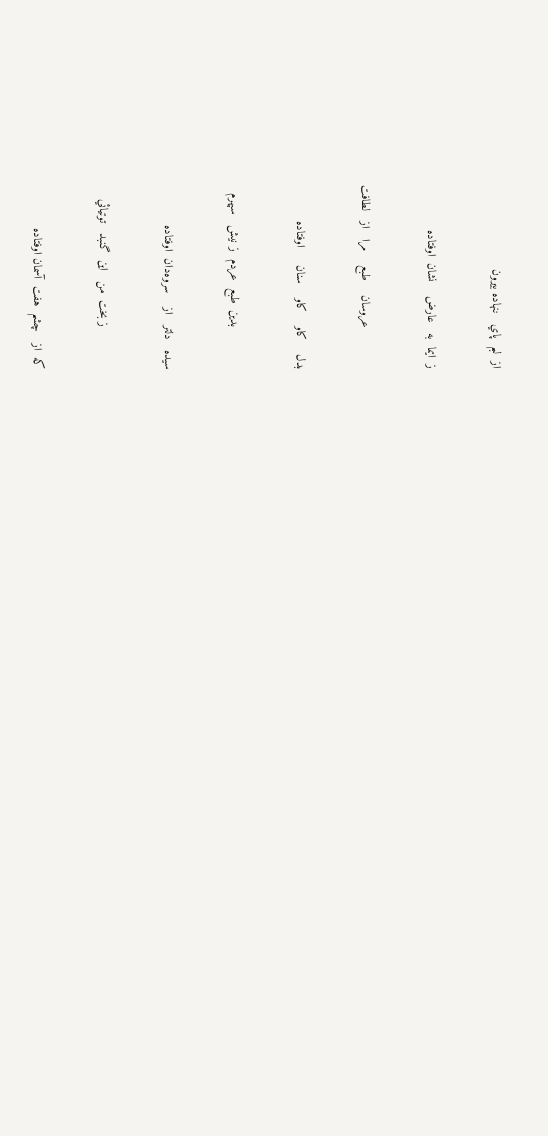از  لبم  پاي   ننهاده بيرون

ز  ايما  به   عارض    نشان  اوفتاده

            عروسان    طبع    مرا   از   لطافت

بدل    كاو    كاو    سنان     اوفتاده

            بدين  طبع  عردم  ز نيش   سپهرم

سيده   دلتر   از    سروه‌دان  اوفتاده

            ز بخت  من   اين  گنبد   توتيائي

كه  از   چشم  هفت  آسمان اوفتاده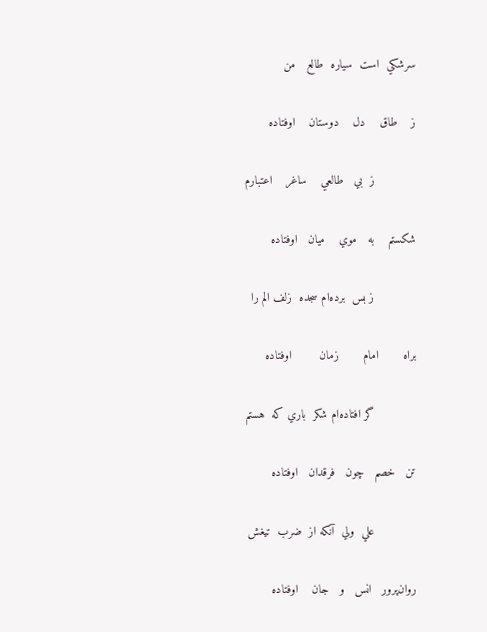سرشكي  است  سياره  طالع   من

ز    طاق    دل    دوستان    اوفتاده

            ز  بي   طالعي    ساغر    اعتبارم

شكستم    به   موي    ميان   اوفتاده

            ز بس  برده‌ام سجده  زلف الم را

براه       امام       زمان        اوفتاده

            گر افتاده‌ام شكر  باري كه  هستم

تن   خصم   چون   فرقدان   اوفتاده

            علي  ولي  آنكه از  ضرب  تيغش

روان‌پرور   انس   و   جان    اوفتاده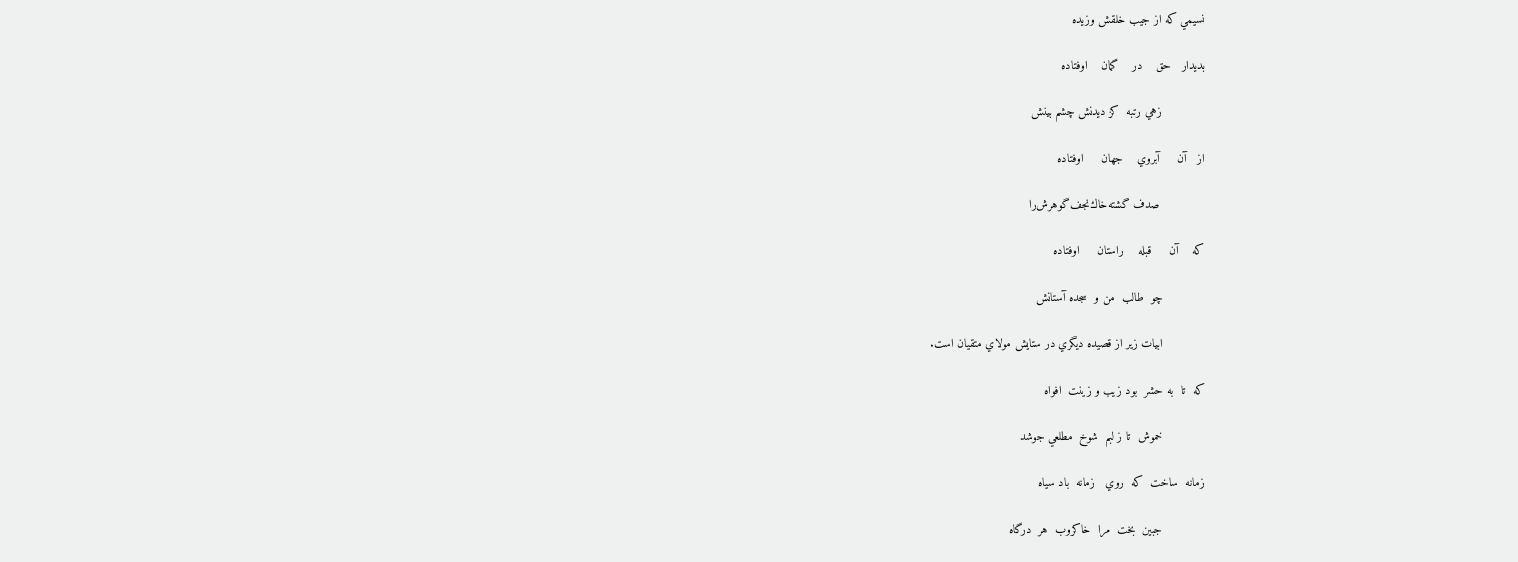نسيمي كه از جيب خلقش وزيده

بديدار   حق    در    گمان    اوفتاده

            زهي رتبه  كز ديدنش چشم بينش

از   آن     آبروي    جهان     اوفتاده

             صدف گشته‌خاك‌نجف‌گوهرش‌را

كه    آن     قبله    راستان     اوفتاده

            چو  طالب  من و  سجده آستانش

            ابيات زير از قصيده ديگري در ستايش مولاي متقيان است.

كه  تا  به حشر  بود زيب و زينت  افواه

            خموش  تا ز لبم  شوخ  مطلعي جوشد

زمانه  ساخت  كه  روي   زمانه  باد سياه

            جبين  بخت  مرا  خاكروب  هر  درگاه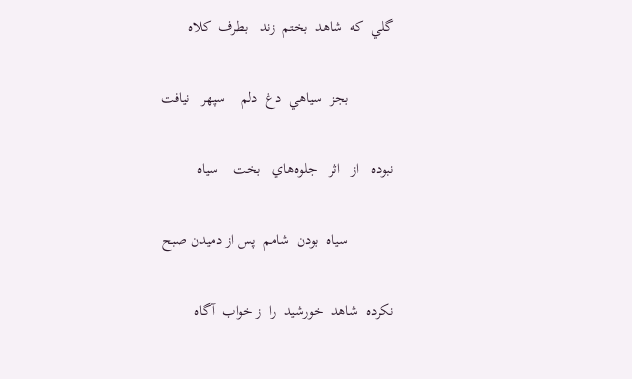گلي  كه  شاهد  بختم  زند   بطرف  كلاه

            بجز  سياهي  دغ  دلم    سپهر   نيافت

نبوده   از   اثر   جلوه‌هاي   بخت    سياه

            سياه  بودن  شامم  پس از دميدن صبح

نكرده  شاهد  خورشيد  را  ز خواب  آگاه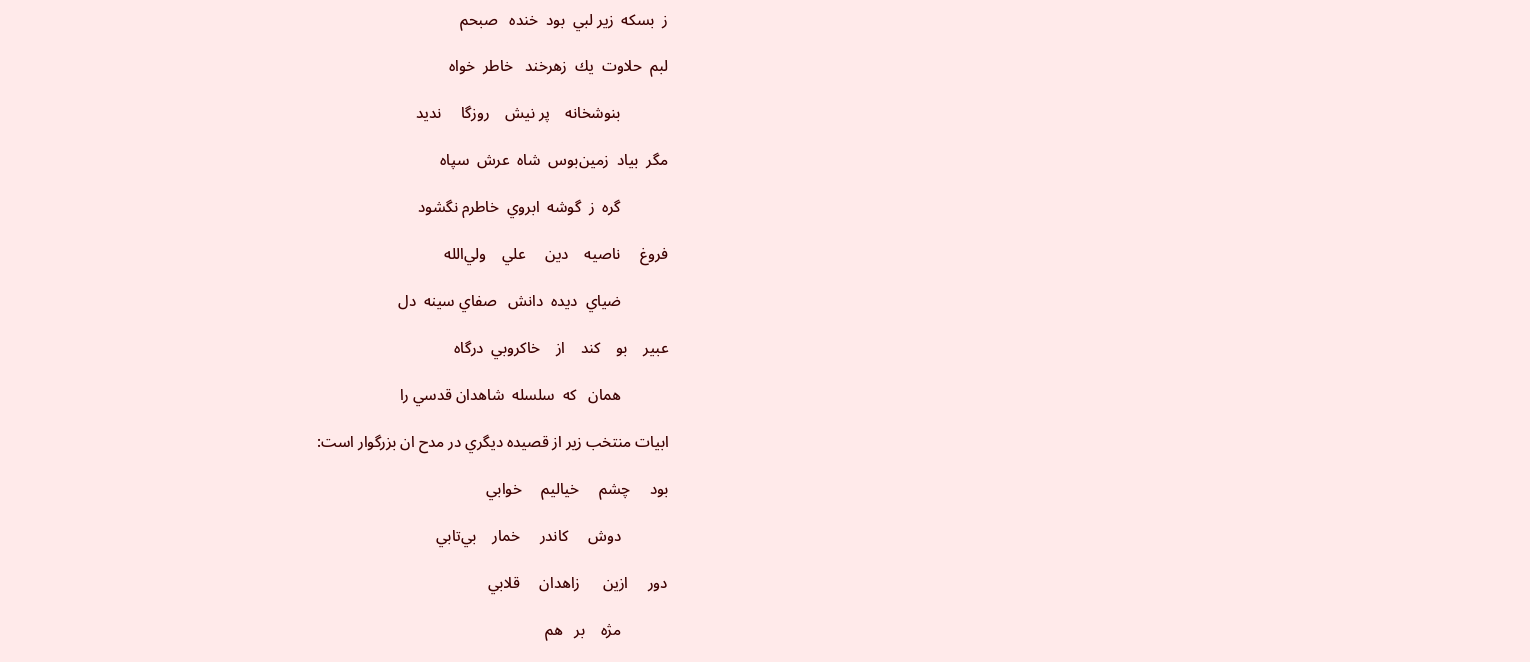ز  بسكه  زير لبي  بود  خنده   صبحم

لبم  حلاوت  يك  زهرخند   خاطر  خواه

            بنوشخانه    پر نيش    روزگا     نديد

مگر  بياد  زمين‌بوس  شاه  عرش  سپاه

            گره  ز  گوشه  ابروي  خاطرم نگشود

فروغ     ناصيه    دين     علي    ولي‌الله

            ضياي  ديده  دانش   صفاي سينه  دل

عبير    بو    كند    از    خاكروبي  درگاه

            همان   كه  سلسله  شاهدان قدسي را

ابيات منتخب زير از قصيده ديگري در مدح ان بزرگوار است:

بود     چشم     خياليم     خوابي

            دوش     كاندر     خمار    بي‌تابي

دور     ازين      زاهدان     قلابي

            مژه    بر   هم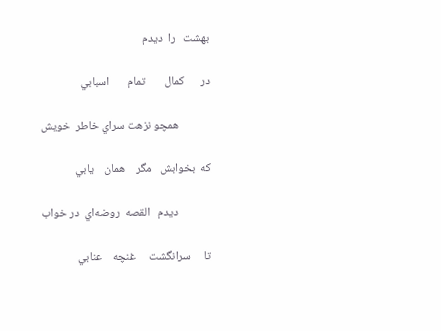بهشت   را  ديدم

در      كمال       تمام       اسبابي

            همچو نزهت سراي خاطر  خويش

كه  بخوابش   مگر    همان    يابي

            ديدم   القصه  روضه‌اي  در خواب

تا     سرانگشت     غنچه    عنابي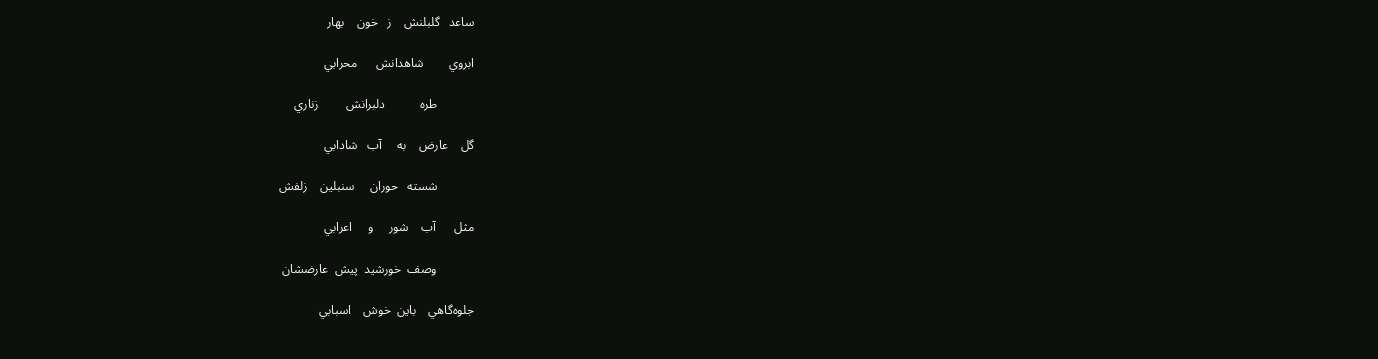ساعد   گلبلنش    ز   خون    بهار

ابروي        شاهدانش      محرابي

            طره           دلبرانش         زناري

گل    عارض    به     آب   شادابي

            شسته   حوران     سنبلين    زلفش

مثل      آب    شور     و     اعرابي

            وصف  خورشيد  پيش  عارضشان

جلوه‌گاهي    باين  خوش    اسبابي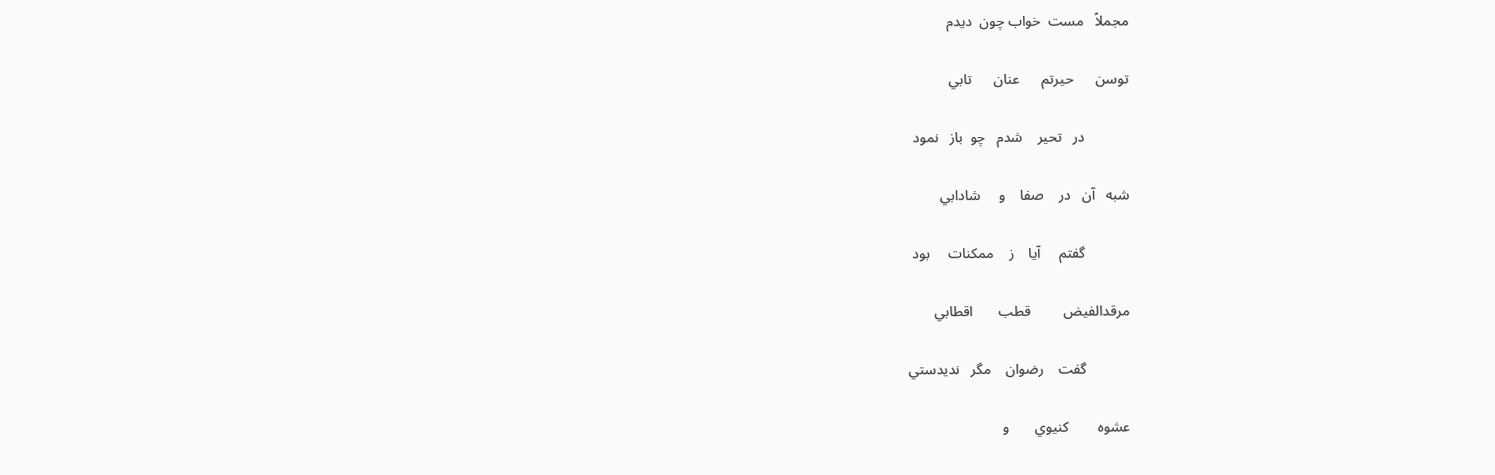مجملاً   مست  خواب چون  ديدم

توسن      حيرتم      عنان      تابي

            در   تحير    شدم   چو  باز   نمود

شبه   آن   در    صفا    و     شادابي

            گفتم     آيا    ز    ممكنات     بود

مرقدالفيض         قطب       اقطابي

            گفت    رضوان    مگر   نديدستي

عشوه        كنيوي       و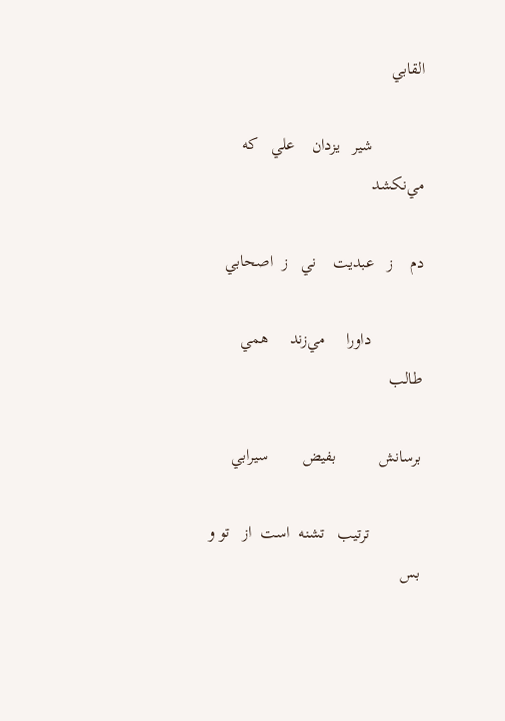القابي

            شير   يزدان    علي   كه  مي‌نكشد

دم    ز   عبديت    ني   ز  اصحابي

            داورا     مي‌زند     همي     طالب

برسانش          بفيض        سيرابي

            ترتيب   تشنه  است  از   تو و بس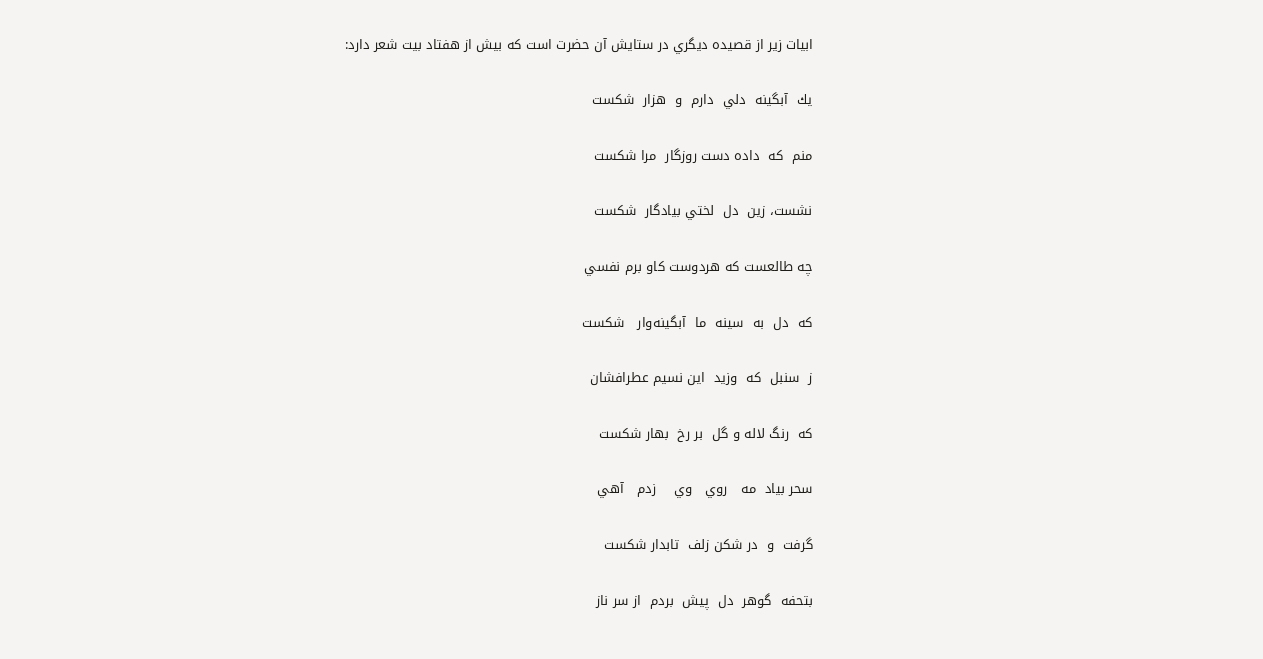ابيات زير از قصيده ديگري در ستايش آن حضرت است كه بيش از هفتاد بيت شعر دارد:

يك  آبگينه  دلي  دارم  و  هزار  شكست

منم  كه  داده دست روزگار  مرا شكست

نشست، زين  دل  لختي بيادگار  شكست

چه طالعست كه هردوست كاو برم نفسي

كه  دل  به  سينه  ما  آبگينه‌وار   شكست

ز  سنبل  كه  وزيد  اين نسيم عطرافشان

كه  رنگ لاله و گل  بر رخ  بهار شكست

سحر بياد  مه   روي   وي    زدم   آهي

گرفت  و  در شكن زلف  تابدار شكست

بتحفه  گوهر  دل  پيش  بردم  از سر ناز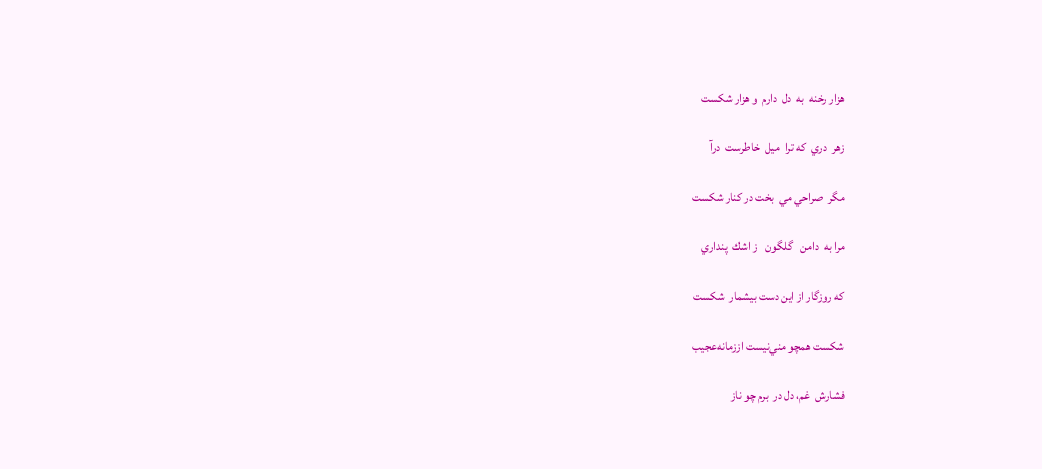هزار رخنه  به  دل  دارم  و هزار شكست

زهر  دري  كه ترا  ميل  خاطرست  درآ

مگر  صراحي مي  بخت در كنار شكست

مرا به  دامن   گلگون   ز اشك  پنداري

كه روزگار از اين دست بيشمار  شكست

شكست همچو مني‌نيست اززمانه‌عجيب

فشارش  غم، دل در  برم چو ناز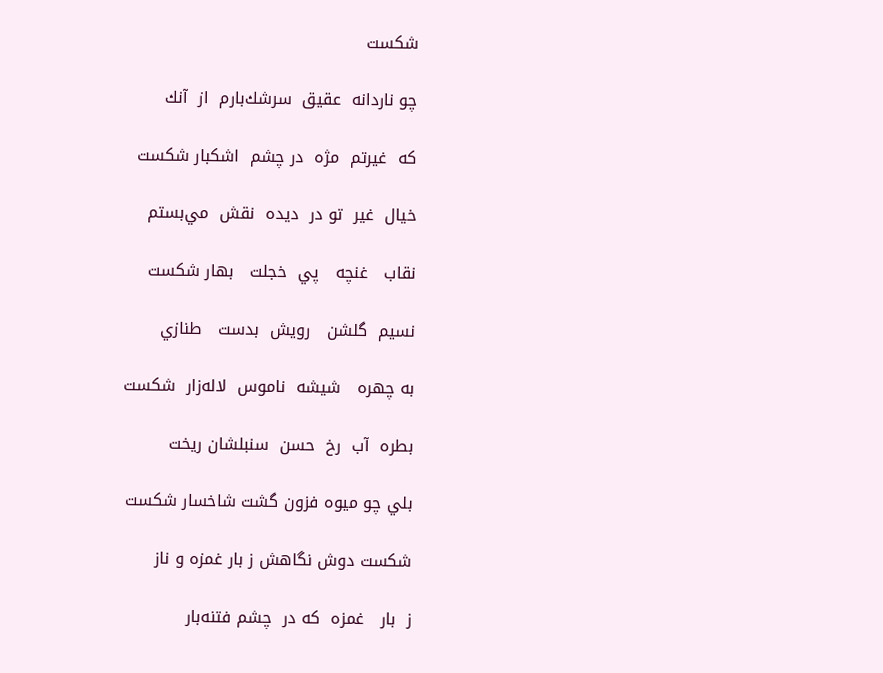شكست

چو ناردانه  عقيق  سرشك‌بارم  از  آنك

كه  غيرتم  مژه  در چشم  اشكبار شكست

خيال  غير  تو در  ديده  نقش  مي‌بستم

نقاب   غنچه   پي  خجلت   بهار شكست

نسيم  گلشن   رويش  بدست   طنازي

به چهره   شيشه  ناموس  لاله‌زار  شكست

بطره  آب  رخ  حسن  سنبلشان ريخت

بلي چو ميوه فزون گشت شاخسار شكست

شكست دوش نگاهش ز بار غمزه و ناز

ز  بار   غمزه  كه در  چشم فتنه‌بار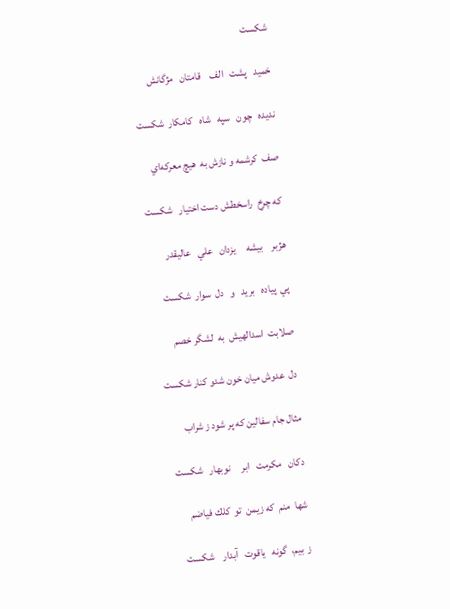شكست

خميد   پشت   الف    قامتان   مژگانش

نديده   چون   سپه   شاه   كامكار  شكست

صف  كرشمه و نازش به  هيچ معركه‌اي

كه چرخ  راسخطش دست اختيار   شكست

هژبر    بيشه     يزدان   علي   عاليقدر

پي  پياده   بريد   و   دل  سوار  شكست

صلابت  اسدالهيش  به  لشگر خصم

دل  عدوش ميان خون شدو كنار شكست

مثال جام سفالين كه پر شود ز شراب

دكان   مكرمت   ابر     نوبهار   شكست

شها  منم  كه زيمن  تو  كلك فياضم

ز  بيم،  گونه   ياقوت   آبدار    شكست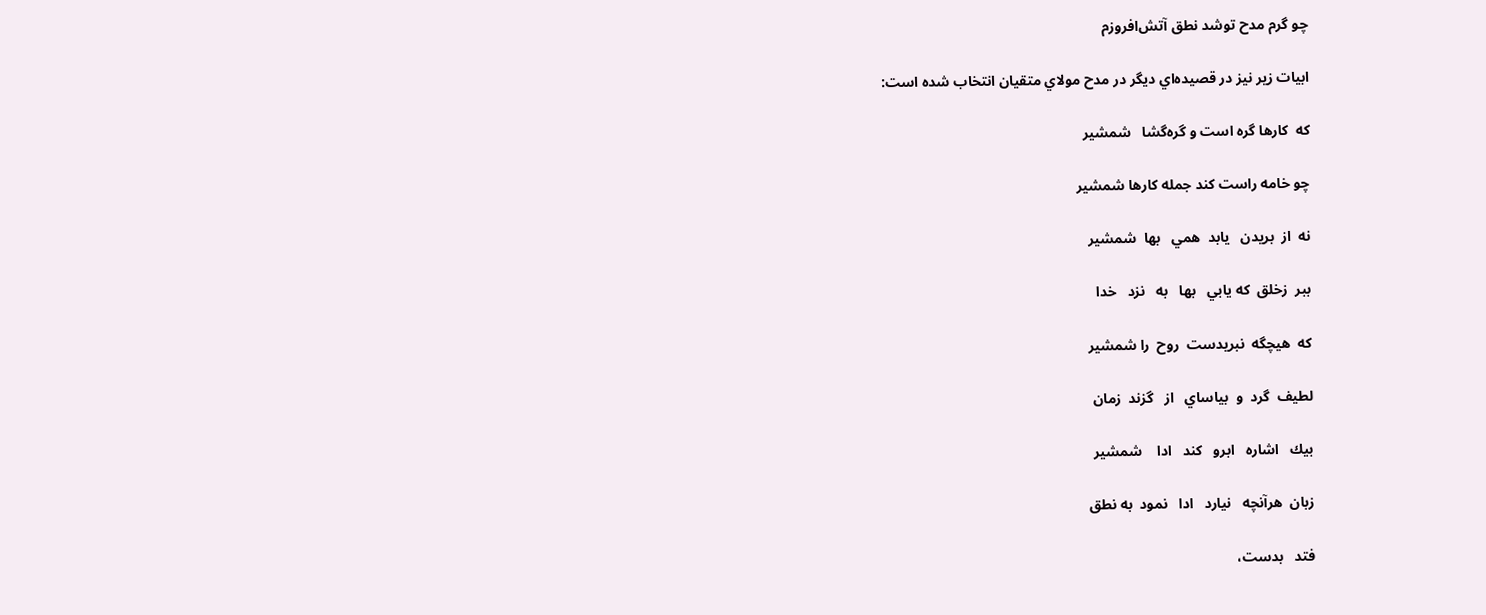چو گرم مدح توشد نطق آتش‌افروزم

ابيات زير نيز در قصيده‌اي ديگر در مدح مولاي متقيان انتخاب شده است:

كه  كارها گره است و گره‌گشا   شمشير

چو خامه راست كند جمله كارها شمشير

نه  از  بريدن   يابد  همي   بها  شمشير

ببر  زخلق  كه يابي   بها   به   نزد   خدا

كه  هيچگه  نبريدست  روح  را شمشير

لطيف  گرد  و  بياساي   از   گزند  زمان

بيك   اشاره   ابرو   كند   ادا    شمشير

زبان  هرآنچه   نيارد   ادا   نمود  به نطق

فتد   بدست،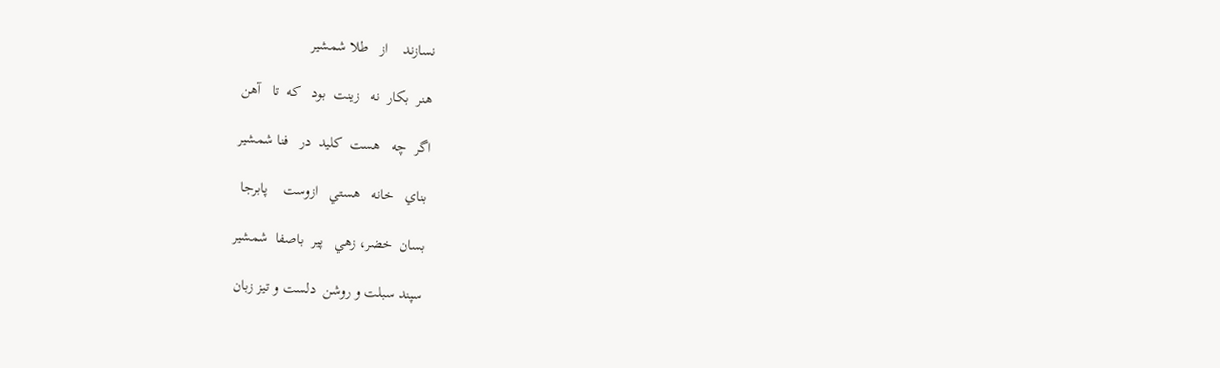نسازند    از   طلا شمشير

هنر  بكار  نه   زينت  بود   كه  تا   آهن

اگر  چه   هست  كليد  در   فنا شمشير

بناي   خانه   هستي   ازوست    پابرجا

بسان  خضر، زهي   پير  باصفا  شمشير

سپند سبلت و روشن  دلست و تيز زبان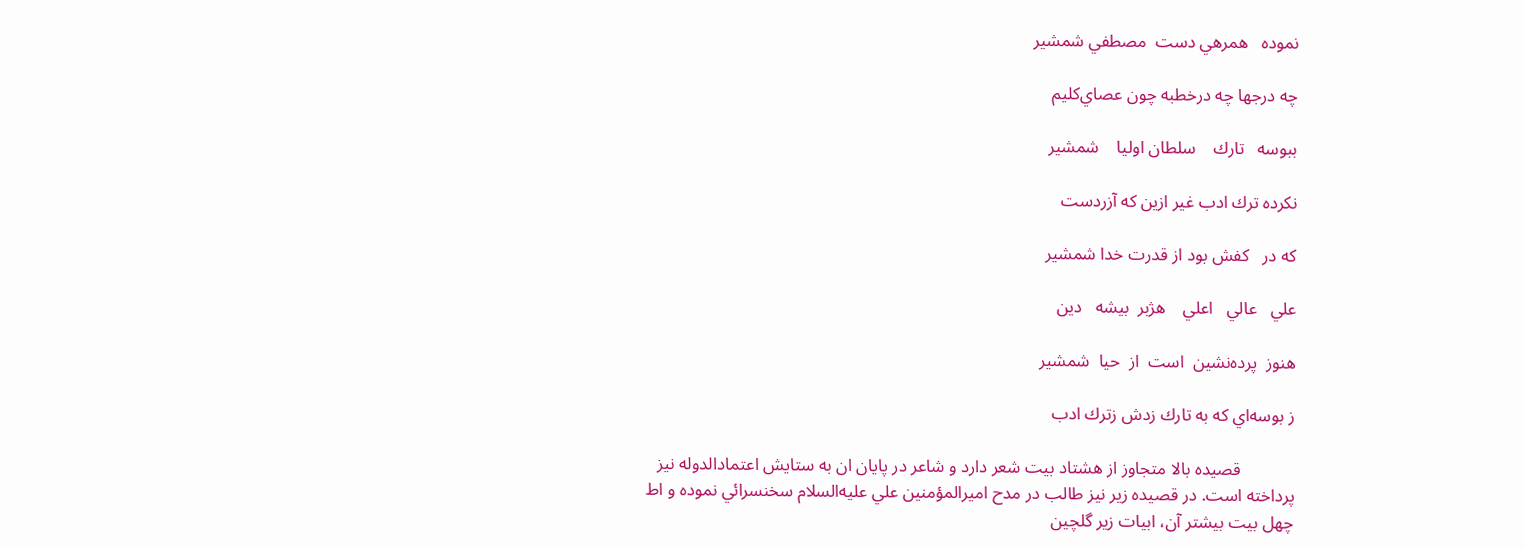نموده   همرهي دست  مصطفي شمشير

چه درجها چه درخطبه چون عصاي‌كليم

ببوسه   تارك    سلطان اوليا    شمشير

نكرده ترك ادب غير ازين كه آزردست

كه در   كفش بود از قدرت خدا شمشير

علي   عالي   اعلي    هژبر  بيشه   دين

هنوز  پرده‌نشين  است  از  حيا  شمشير

ز بوسه‌اي كه به تارك زدش زترك ادب

            قصيده بالا متجاوز از هشتاد بيت شعر دارد و شاعر در پايان ان به ستايش اعتمادالدوله نيز پرداخته است. در قصيده زير نيز طالب در مدح اميرالمؤمنين علي عليه‌السلام سخنسرائي نموده و اط چهل بيت بيشتر آن، ابيات زير گلچين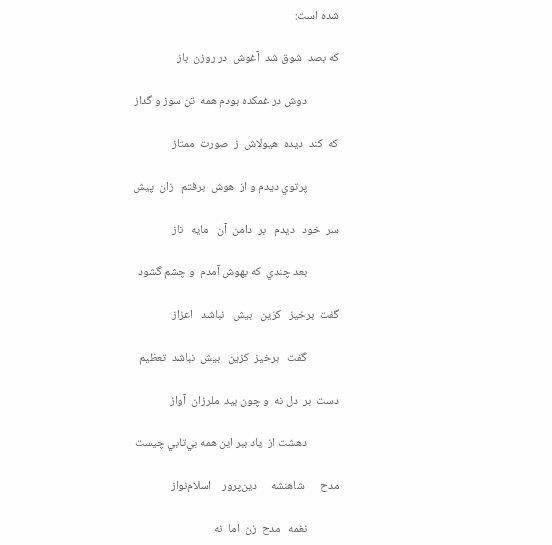شده است:

كه بصد  شوق شد  آغوش  در روزن  باز

            دوش در غمكده بودم همه  تن سوز و گداز

كه  كند  ديده  هيولاش  ز  صورت  ممتاز

            پرتوي ديدم و از  هوش  برفتم   زان  پيش

سر  خود   ديدم   بر  دامن  آن   مايه   ناز

            بعد چندي  كه بهوش آمدم  و چشم گشود

گفت  برخيز   كزين   بيش   نباشد   اعزاز

            گفت   برخيز  كزين   بيش  نباشد  تعظيم

دست  بر  دل نه  و چون بيد  ملرزان  آواز

            دهشت از  ياد ببر اين همه بي‌تابي چيست

مدح      شاهنشه     دين‌پرور    اسلام‌نواز

            نغمه   مدح  زن  اما  نه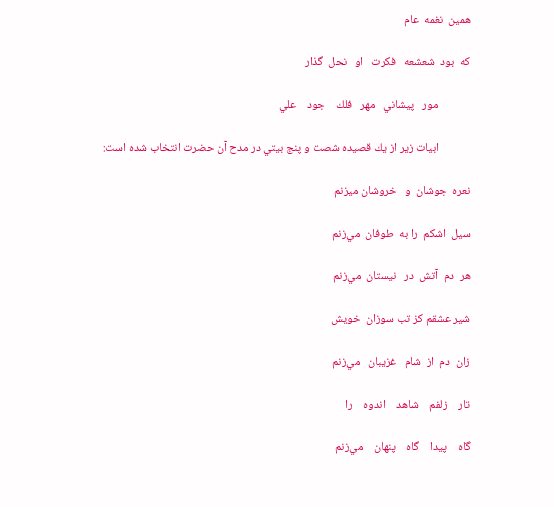همين  نغمه  عام

كه  بود  شعشعه   فكرت   او   نحل  گذار

            مور   پيشاني   مهر   فلك    جود    علي

            ابيات زير از يك قصيده شصت و پنج بيتي در مدح آن حضرت انتخاب شده است:

نعره  جوشان  و   خروشان ميزنم

سيل  اشكم  را به  طوفان  مي‌زنم

هر  دم  آتش  در   نيستان  مي‌زنم

شير عشقم كز تب سوزان  خويش

زان  دم  از  شام   غزيبان   مي‌زنم

تار    زلفم    شاهد    اندوه    را

گاه    پيدا    گاه    پنهان    مي‌زنم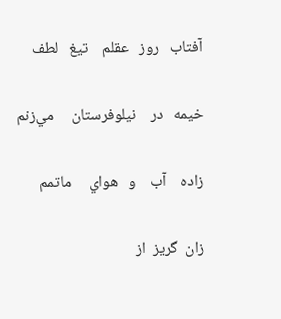آفتاب   روز   عقلم    تيغ   لطف

خيمه   در    نيلوفرستان     مي‌زنم

زاده    آب    و   هواي     ماتمم

زان  گريز  از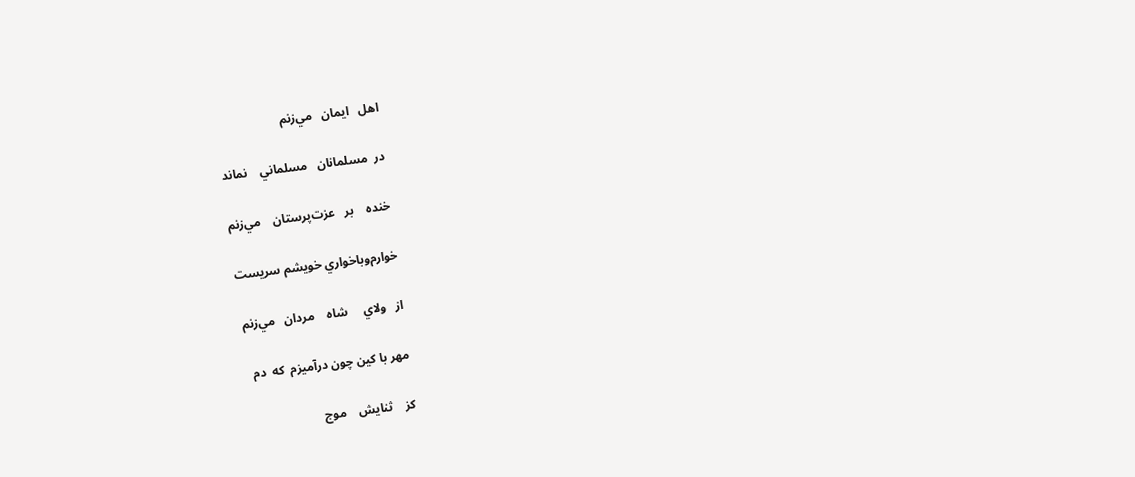اهل   ايمان   مي‌زنم

در  مسلمانان   مسلماني    نماند

خنده    بر   عزت‌پرستان    مي‌زنم

خوارم‌وبا‌خواري خويشم سريست

از   ولاي     شاه    مردان   مي‌زنم

مهر با كين چون درآميزم  كه  دم

كز    ثنايش    موج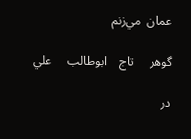عمان  مي‌زنم

گوهر     تاج    ابوطالب     علي

در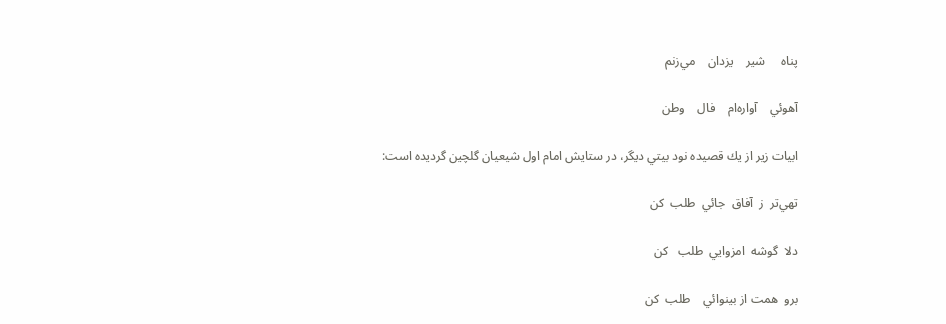پناه     شير    يزدان    مي‌زنم

آهوئي    آواره‌ام    فال    وطن

ابيات زير از يك قصيده نود بيتي ديگر، در ستايش امام اول شيعيان گلچين گرديده است:

تهي‌تر  ز  آفاق  جائي  طلب  كن

دلا  گوشه  امزوايي  طلب   كن

برو  همت از بينوائي    طلب  كن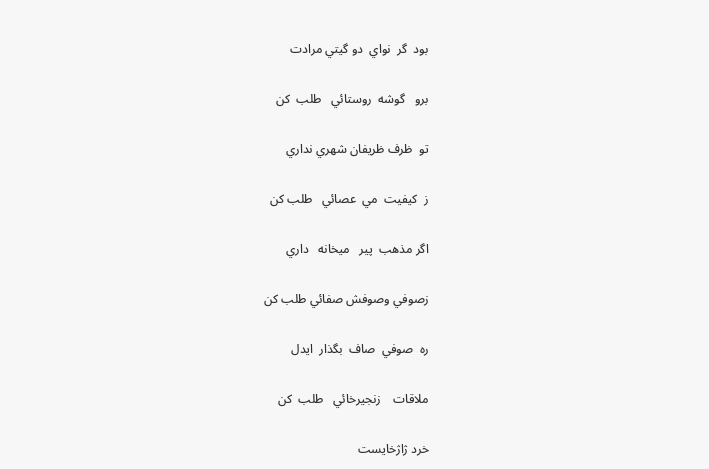بود  گر  نواي  دو گيتي مرادت

برو   گوشه  روستائي   طلب  كن

تو  ظرف ظريفان شهري نداري

ز  كيفيت  مي  عصائي   طلب كن

اگر مذهب  پير   ميخانه   داري

زصوفي وصوفش صفائي طلب كن

ره  صوفي  صاف  بگذار  ايدل

ملاقات    زنجيرخائي   طلب  كن

خرد ژاژخايست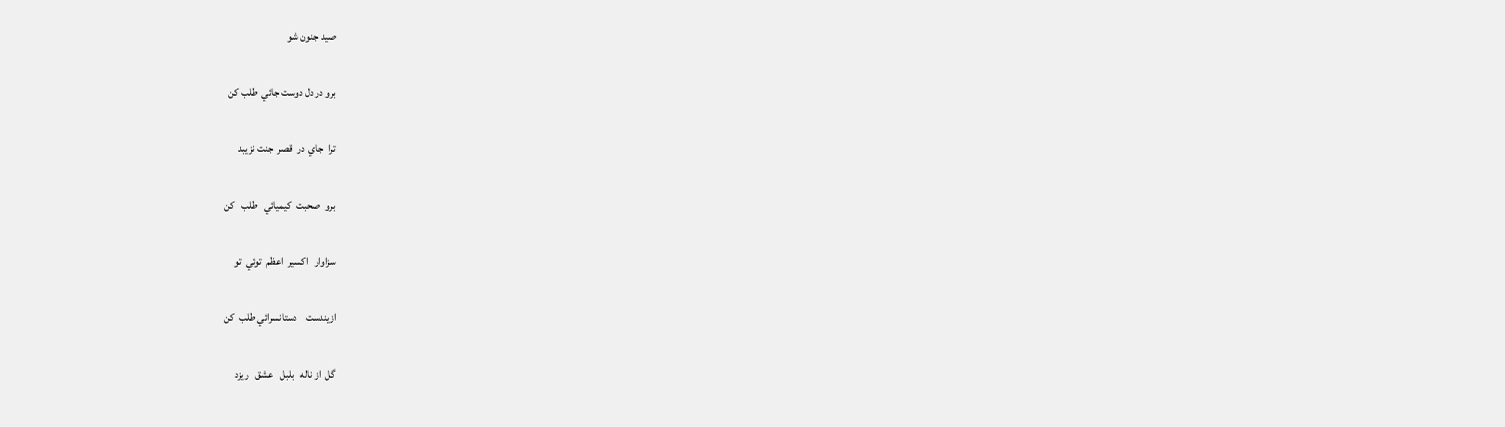صيد جنون شو

برو در دل دوست جائي  طلب كن

ترا  جاي  در  قصر  جنت نزيبد

برو  صحبت  كيميائي   طلب   كن

سزاوار   اكسير  اعظم  توئي  تو

ازيندست    دستانسرائي طلب  كن

گل  از ناله   بلبل   عشق   ريزد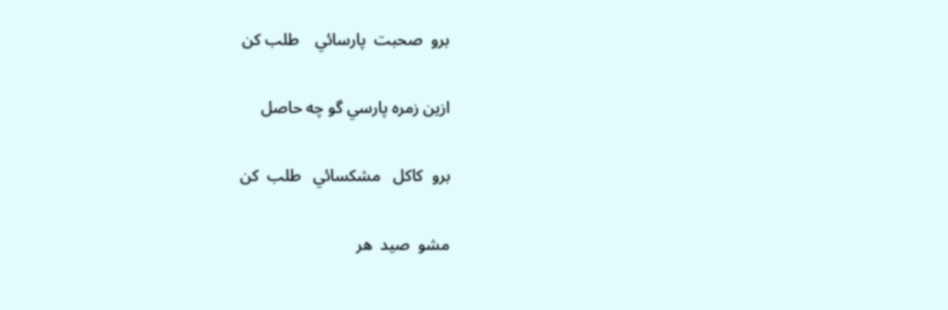برو  صحبت  پارسائي    طلب كن

ازين زمره پارسي گو چه حاصل

برو  كاكل   مشكسائي   طلب  كن

مشو  صيد  هر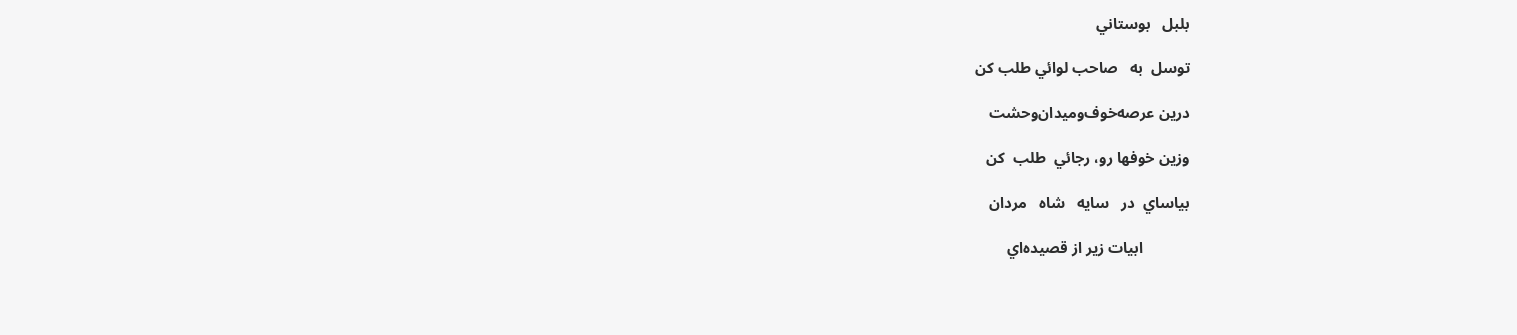بلبل   بوستاني

توسل  به   صاحب لوائي طلب كن

درين عرصه‌خوف‌وميدان‌وحشت

وزين خوفها رو، رجائي  طلب  كن

بياساي  در   سايه   شاه   مردان

            ابيات زير از قصيده‌اي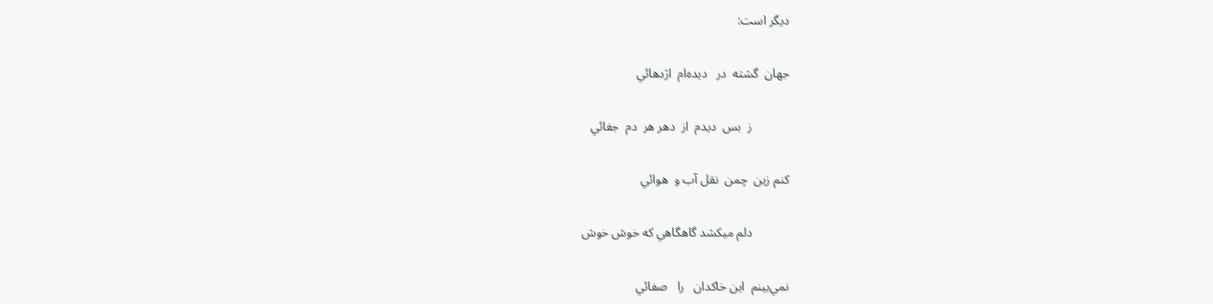ديگر است:

جهان  گشته  در   ديده‌ام  اژدهائي

            ز  بس  ديدم  از  دهر هر  دم  جفائي

كنم زين  چمن  نقل آب و  هوائي

            دلم ميكشد گاهگاهي كه خوش خوش

نمي‌بينم  اين خاكدان   را   صفائي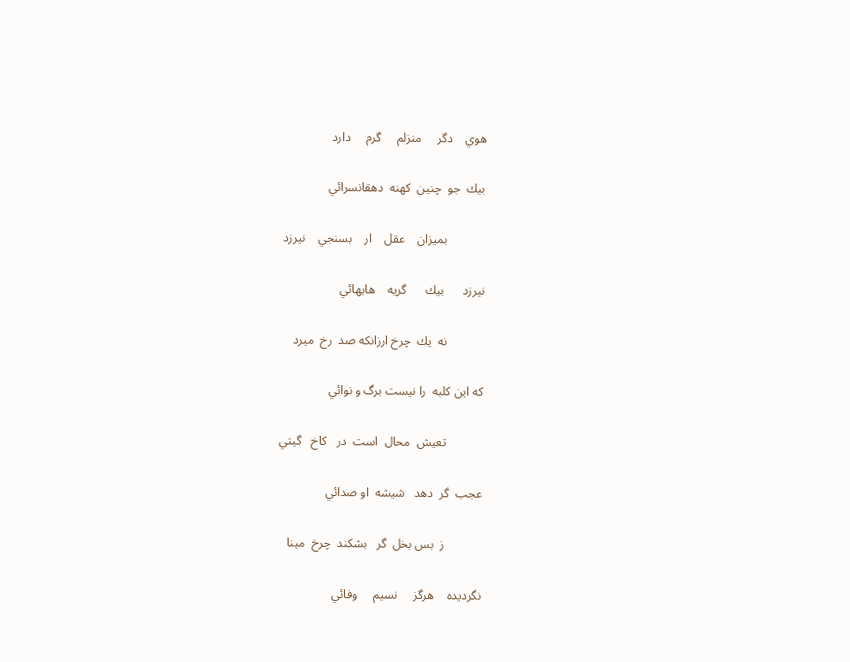هوي    دگر     منزلم     گرم     دارد

بيك  جو  چنين  كهنه  دهقانسرائي

            بميزان    عقل    ار    بسنجي    نيرزد

نيرزد      بيك      گريه    هايهائي

            نه  يك  چرخ ارزانكه صد  رخ  ميرد

كه اين كلبه  را نيست برگ و نوائي

            تعيش  محال  است  در   كاخ   گيتي

عجب  گر  دهد   شيشه  او صدائي

            ز  بس بخل  گر   بشكند  چرخ  مينا

نگرديده    هرگز     نسيم     وفائي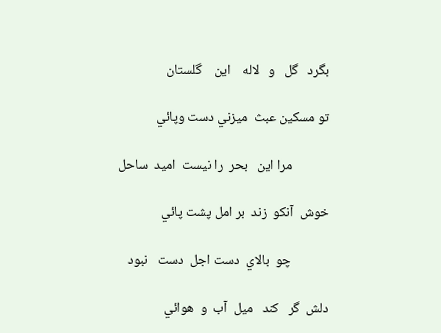بگرد   گل   و   لاله    اين    گلستان

تو مسكين عبث  ميزني دست وپائي

            مرا اين   بحر  را نيست  اميد  ساحل

خوش  آنكو  زند  بر امل پشت پائي

            چو  بالاي  دست اجل  دست   نبود

دلش  گر   كند   ميل  آب  و  هوائي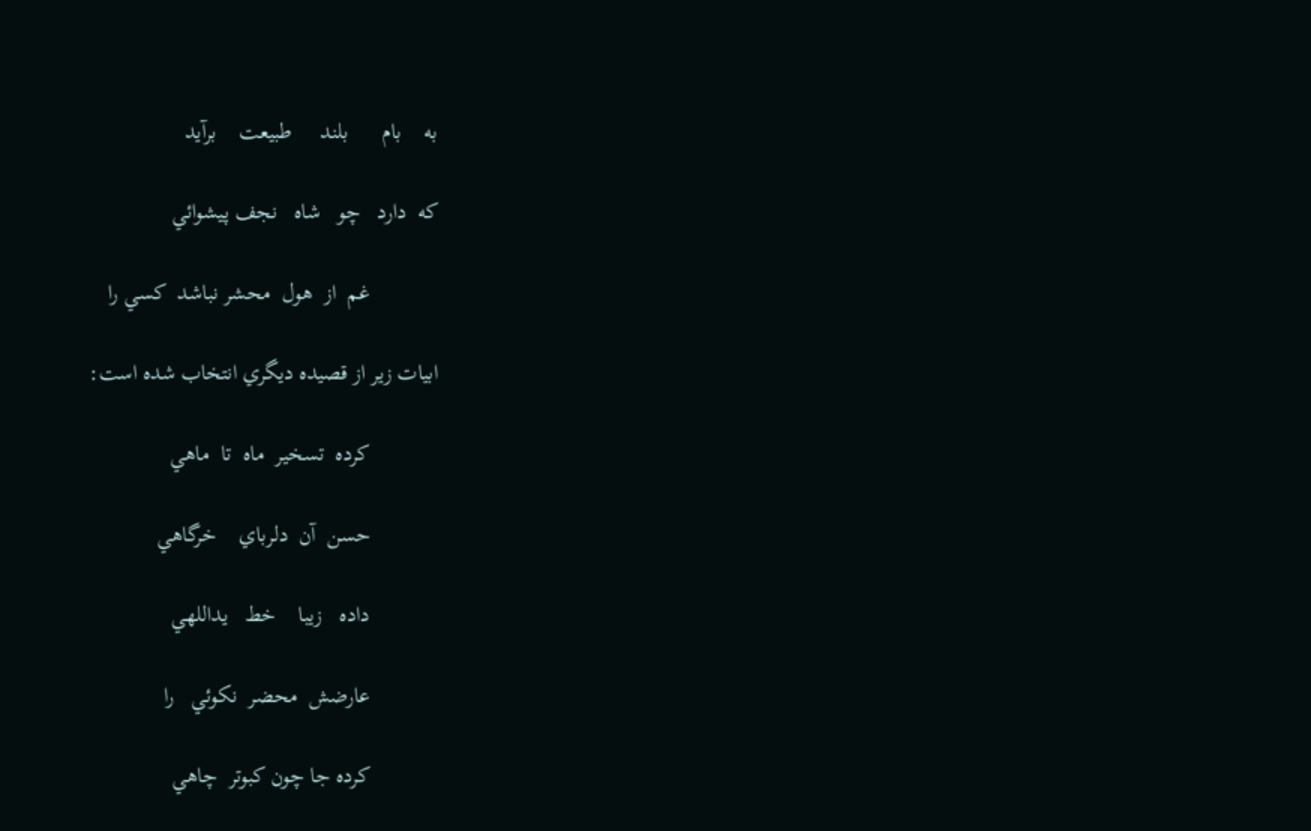به    بام      بلند     طبيعت    برآيد

كه  دارد   چو   شاه   نجف پيشوائي

            غم  از  هول  محشر نباشد  كسي را

ابيات زير از قصيده ديگري انتخاب شده است:

            كرده  تسخير  ماه  تا  ماهي

            حسن  آن  دلرباي    خرگاهي

            داده   زيبا    خط   يداللهي

            عارضش  محضر  نكوئي   را

            كرده جا چون كبوتر  چاهي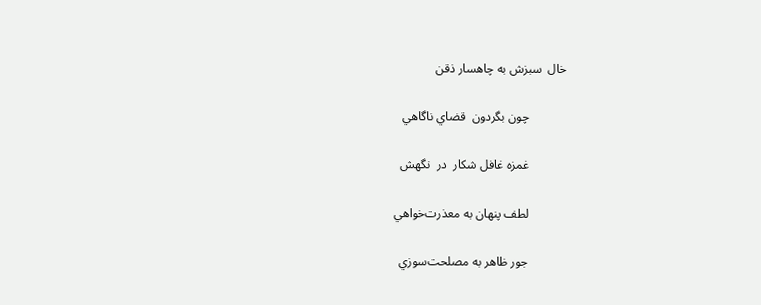خال  سبزش به چاهسار ذقن

            چون بگردون  قضاي ناگاهي

            غمزه غافل شكار  در  نگهش

            لطف پنهان به معذرت‌خواهي

            جور ظاهر به مصلحت‌سوزي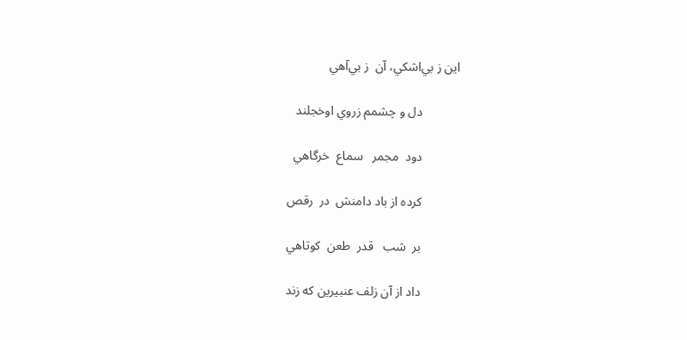اين ز بي‌اشكي، آن  ز بي‌آهي

            دل و چشمم زروي اوخجلند

            دود  مجمر   سماع  خرگاهي

            كرده از باد دامنش  در  رقص

            بر  شب   قدر  طعن  كوتاهي

            داد از آن زلف عنبيرين كه زند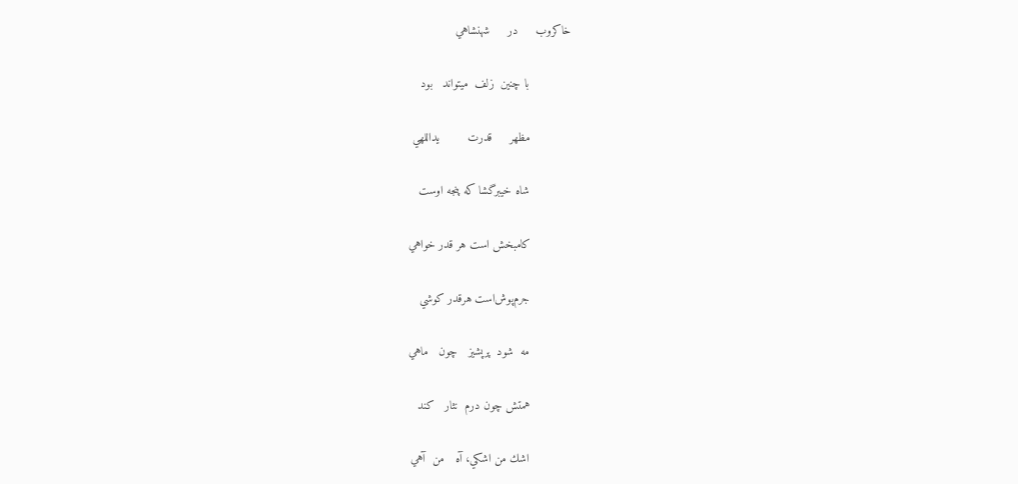خاكروب     در     شهنشاهي

            با چنين  زلف  ميتواند   بود

            مظهر     قدرت        يداللهي

            شاه خيبرگشا كه پنجه اوست

            كامبخش است هر قدر خواهي

            جرم‌پوش‌است هرقدر كوشي

            مه  شود  پرپشيز   چون   ماهي

            همتش چون درم  نثار   كند

            اشك من اشكي، آه   من  آهي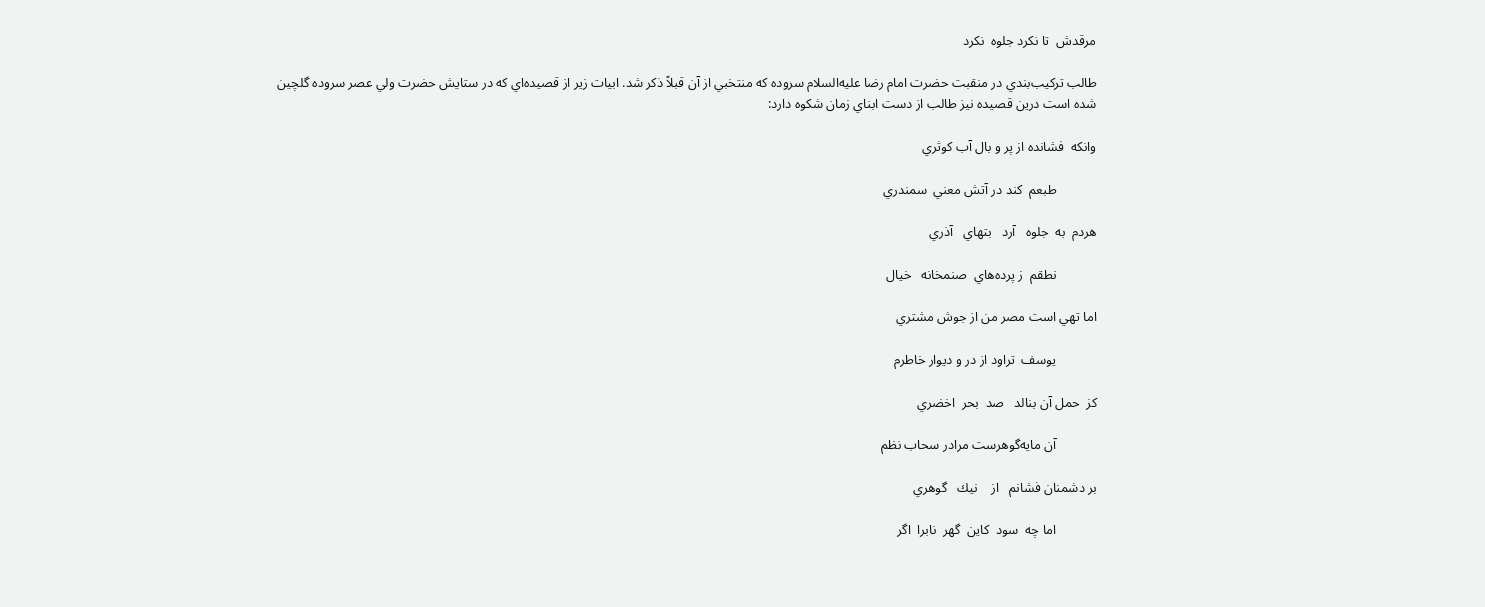مرقدش  تا نكرد جلوه  نكرد

طالب تركيب‌بندي در منقبت حضرت امام رضا عليه‌السلام سروده كه منتخبي از آن قبلاً ذكر شد. ابيات زير از قصيده‌اي كه در ستايش حضرت ولي عصر سروده گلچين شده است درين قصيده نيز طالب از دست ابناي زمان شكوه دارد:

وانكه  فشانده از پر و بال آب كوثري

            طبعم  كند در آتش معني  سمندري

هردم  به  جلوه   آرد   بتهاي   آذري

            نطقم  ز پرده‌هاي  صنمخانه   خيال

اما تهي است مصر من از جوش مشتري

            يوسف  تراود از در و ديوار خاطرم

كز  حمل آن بنالد   صد  بحر  اخضري

            آن مايه‌گوهرست مرادر سحاب نظم

بر دشمنان فشانم   از    نيك   گوهري

            اما چه  سود  كاين  گهر  نابرا  اگر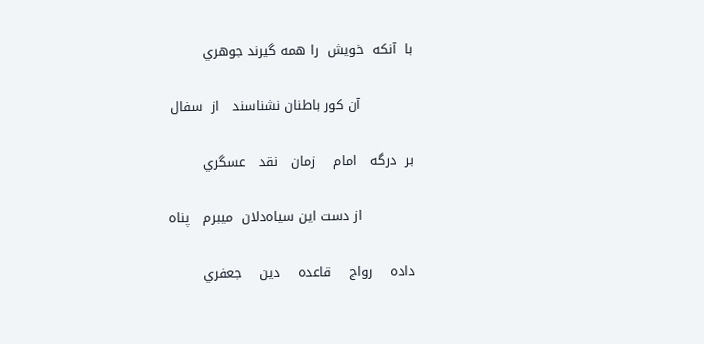با  آنكه  خويش  را همه گيرند جوهري

            آن كور باطنان نشناسند   از  سفال

بر  درگه   امام    زمان   نقد   عسگري

            از دست اين سياه‌دلان  ميبرم   پناه

داده    رواج    قاعده    دين    جعفري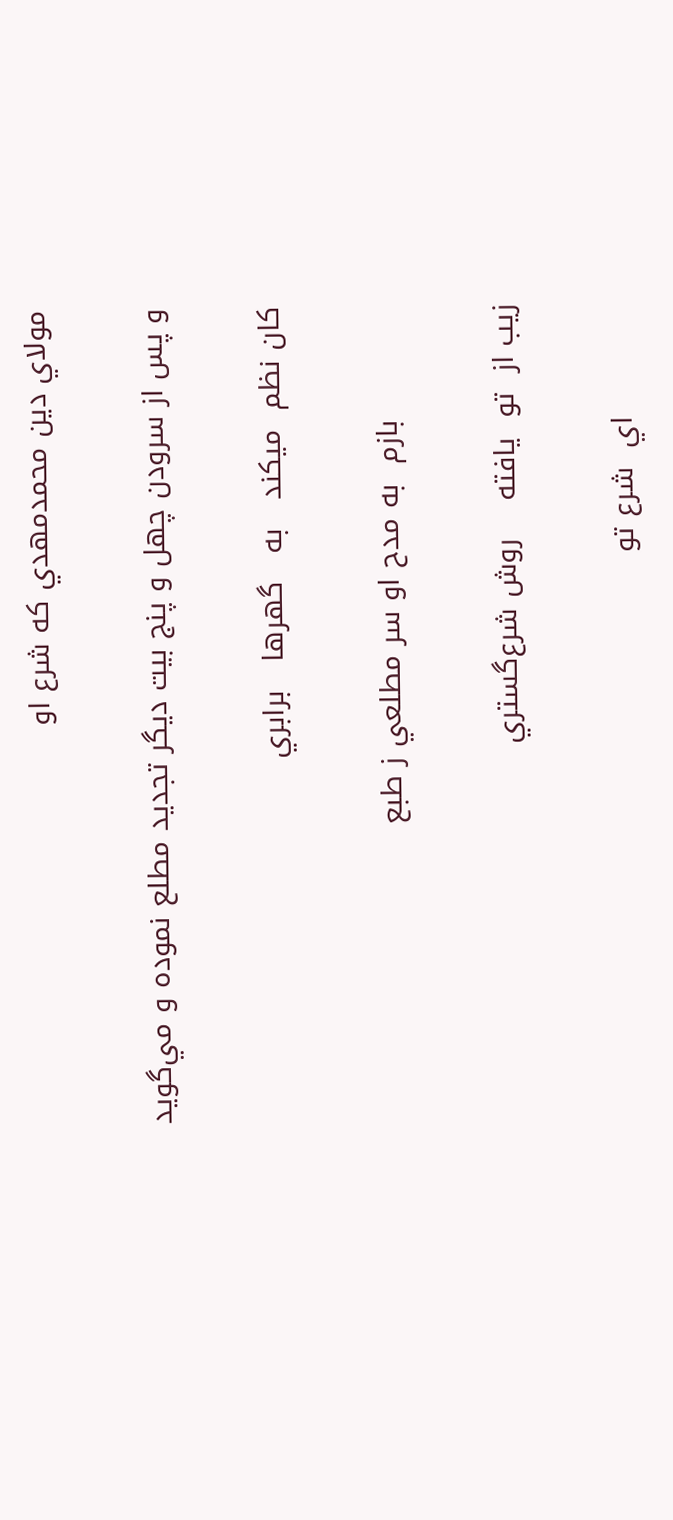مولاي دين محمدمهدي كه شرع او

و پس از سرودن چهل و پنج بيت ديگر تجديد مطلع نموده و مي‌گويد

كان نظم  ميكند   به   گهرها   برابري

            بازم  به مدح او سر مطلعي ز طبع

زيب از  تو  يافته    روش شرع‌گستري

            اي  شرع تو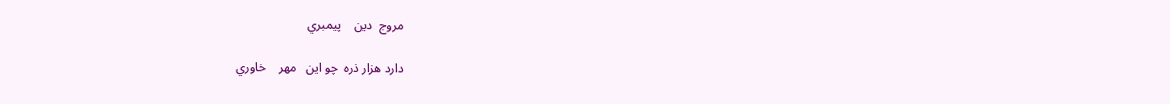مروج  دين    پيمبري

دارد هزار ذره  چو اين   مهر    خاوري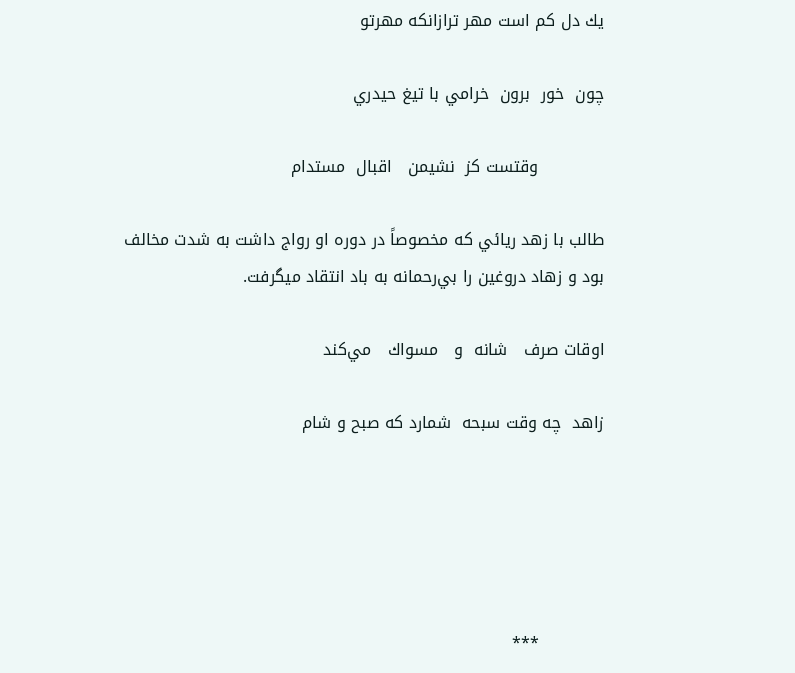يك دل كم است مهر ترازانكه مهرتو

چون  خور  برون  خرامي با تيغ حيدري

            وقتست كز  نشيمن   اقبال  مستدام

طالب با زهد ريائي كه مخصوصاً در دوره او رواج داشت به شدت مخالف بود و زهاد دروغين را بي‌رحمانه به باد انتقاد ميگرفت.

اوقات صرف   شانه  و   مسواك   مي‌كند

زاهد  چه وقت سبحه  شمارد كه صبح و شام





            ***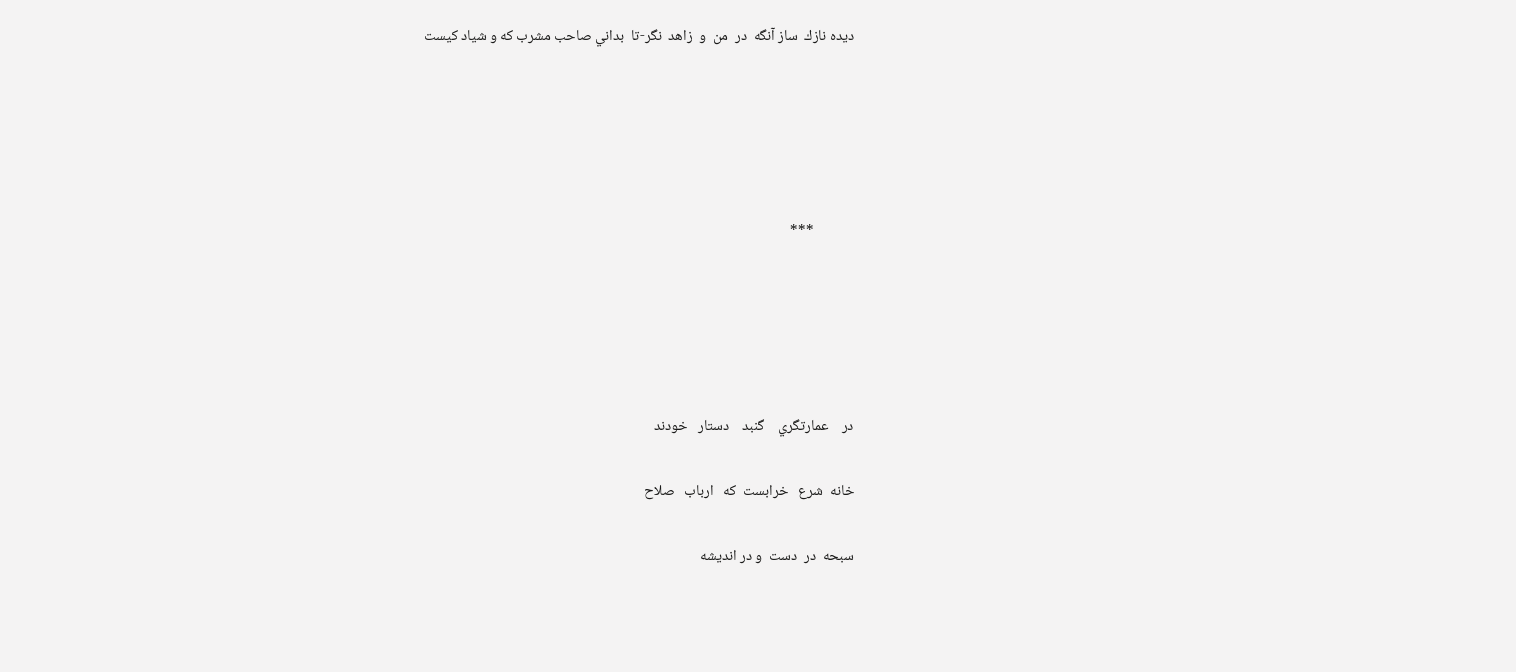ديده نازك  ساز آنگه  در  من  و  زاهد  نگر-تا  بداني صاحب مشرب كه و شياد كيست





            ***





در    عمارتگري    گنبد    دستار   خودند

خانه  شرع   خرابست  كه   ارباب   صلاح

سبحه  در  دست  و در انديشه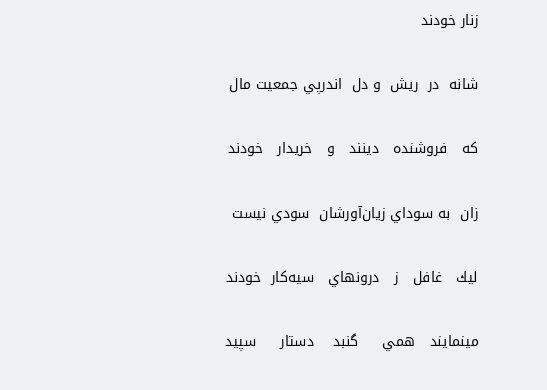زنار خودند

شانه  در  ريش  و دل  اندرپي جمعيت مال

كه   فروشنده   دينند   و   خريدار   خودند

زان  به سوداي زيان‌آورشان  سودي نيست

ليك   غافل   ز   درونهاي   سيه‌كار  خودند

مينمايند   همي     گنبد    دستار     سپيد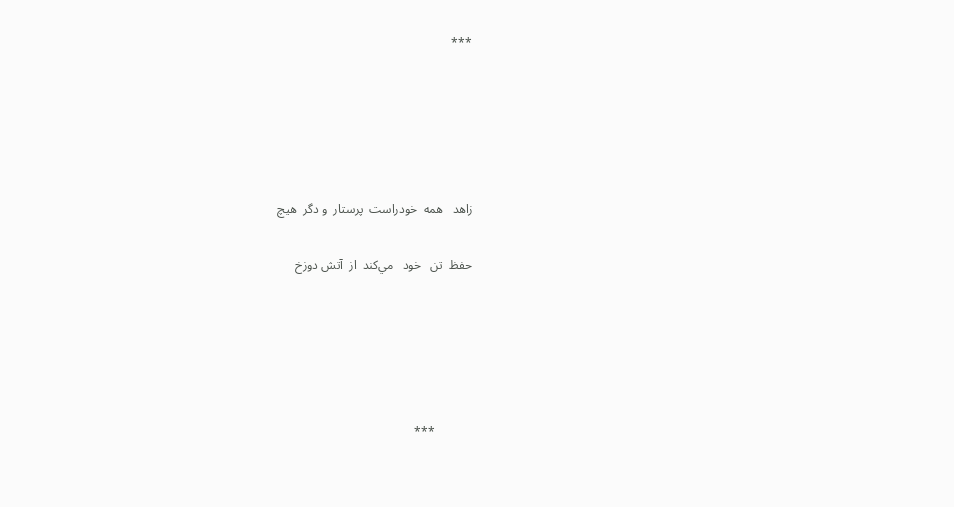***





زاهد   همه  خودراست  پرستار  و دگر  هيچ

حفظ  تن   خود   مي‌كند  از  آتش دوزخ





            ***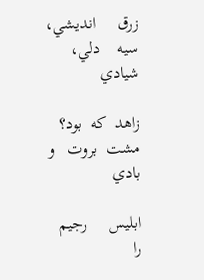زرق     انديشي،    سيه    دلي،        شيادي

زاهد  كه  بود؟  مشت  بروت   و    بادي

ابليس     رجيم      را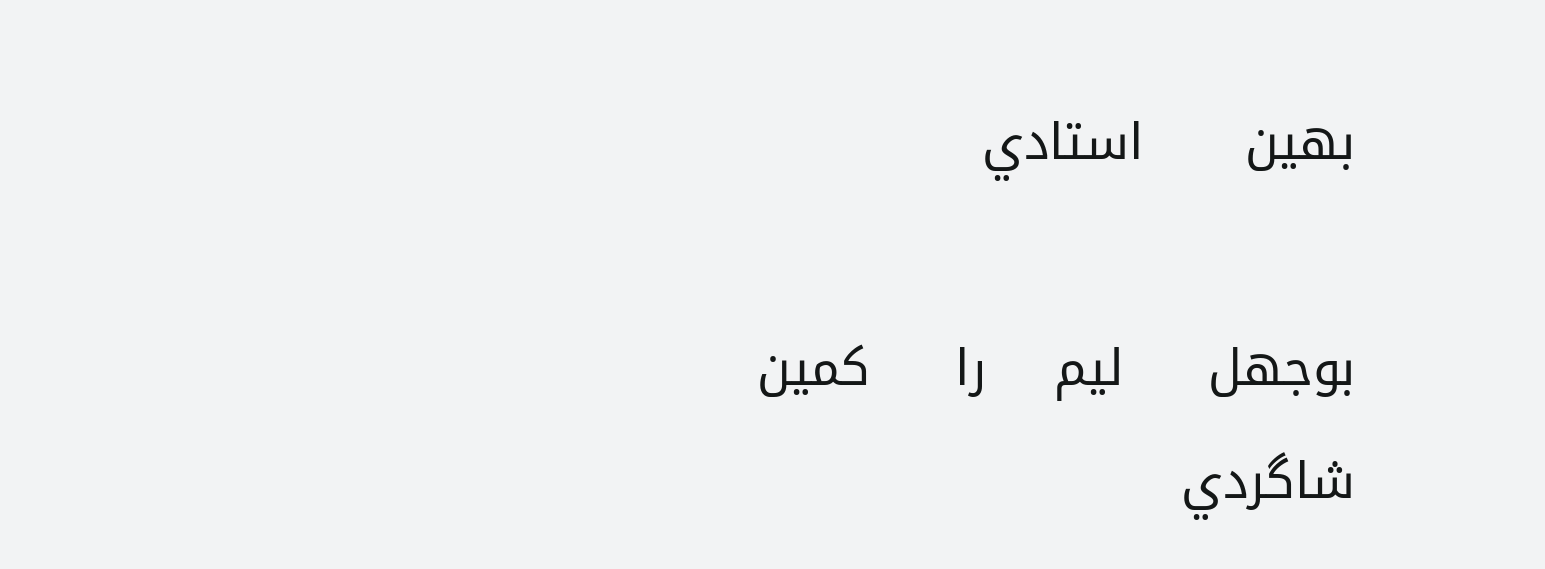بهين      استادي

بوجهل     ليم    را     كمين     شاگردي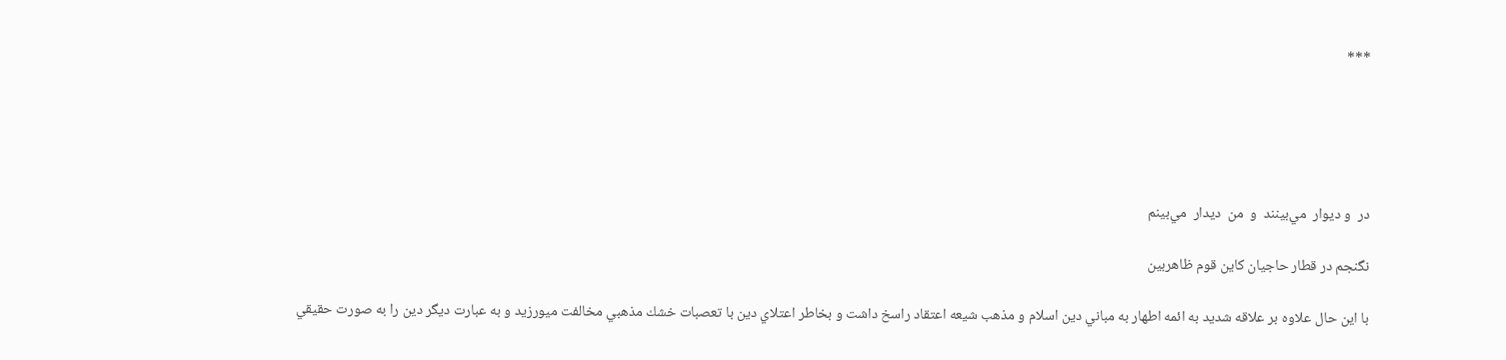***





در  و ديوار  مي‌بينند  و  من  ديدار  مي‌بينم

نگنجم در قطار حاجيان كاين قوم ظاهربين

با اين حال علاوه بر علاقه شديد به ائمه اطهار به مباني دين اسلام و مذهب شيعه اعتقاد راسخ داشت و بخاطر اعتلاي دين با تعصبات خشك مذهبي مخالفت ميورزيد و به عبارت ديگر دين را به صورت حقيقي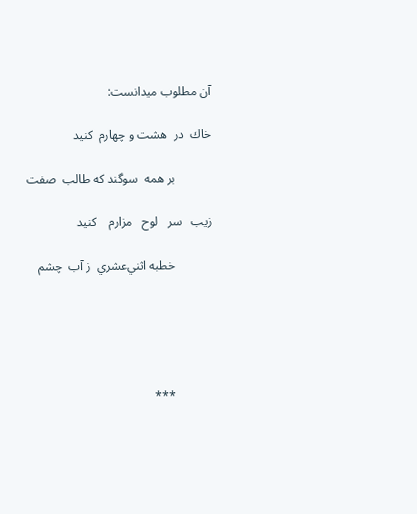آن مطلوب ميدانست:

خاك  در  هشت و چهارم  كنيد

            بر همه  سوگند كه طالب  صفت

زيب   سر   لوح   مزارم    كنيد

            خطبه اثني‌عشري  ز آب  چشم





            ***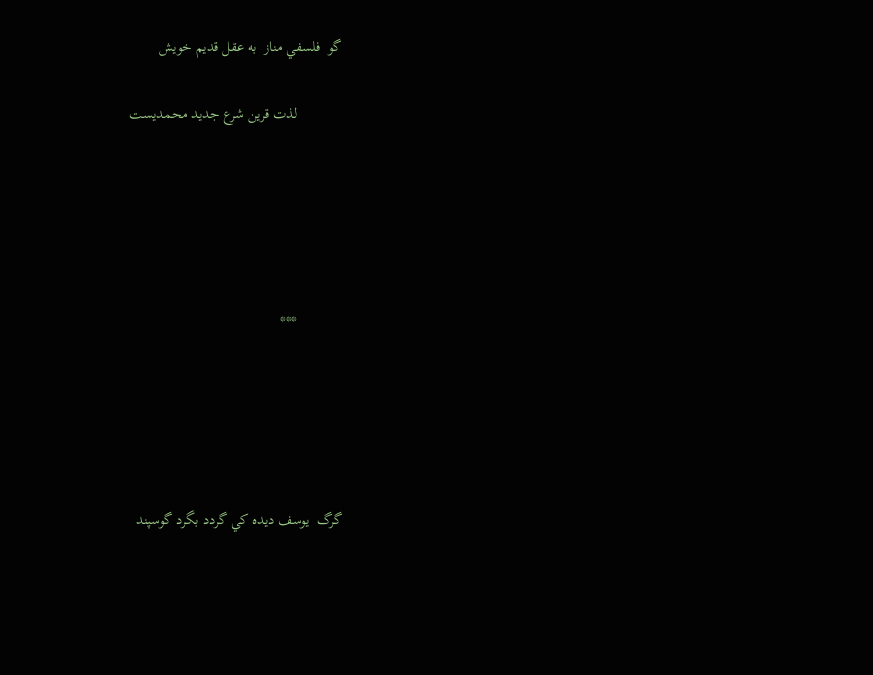گو  فلسفي مناز  به عقل قديم خويش

            لذت قرين شرع جديد محمديست





            ***





گرگ  يوسف ديده كي گردد بگرد گوسپند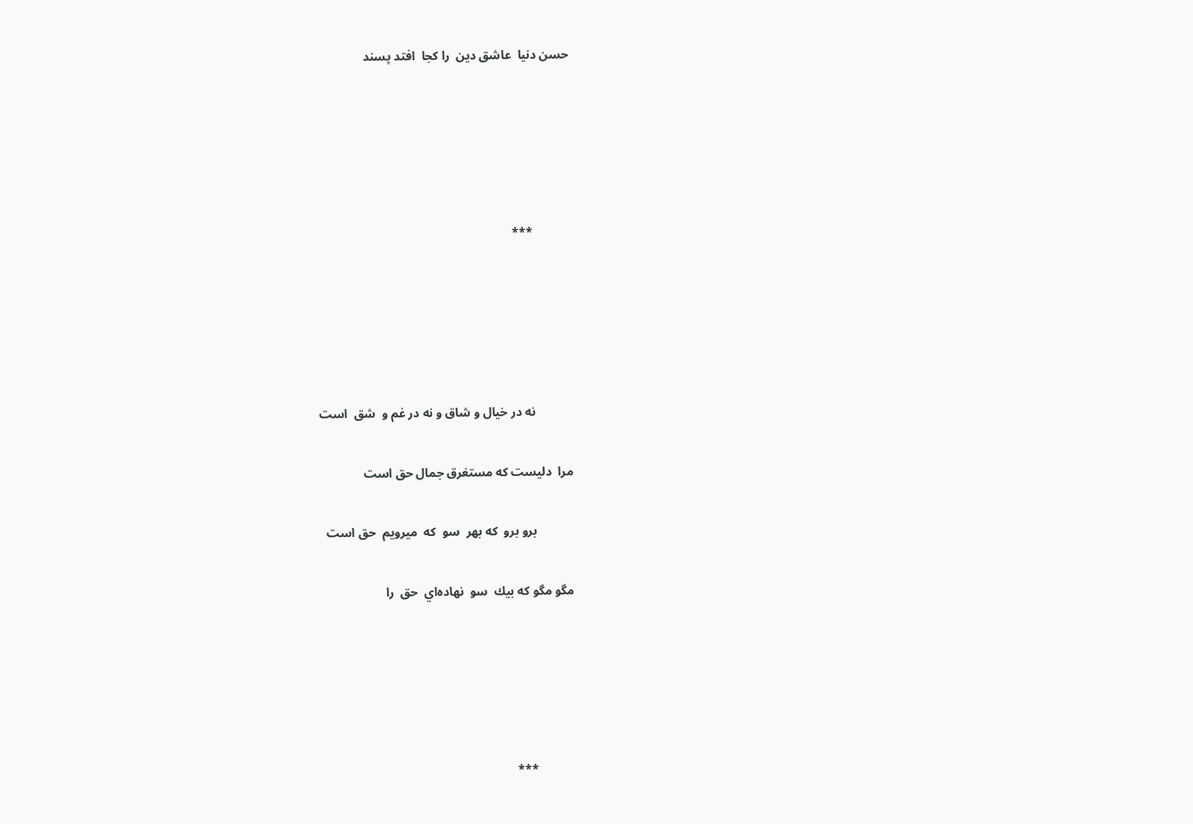حسن دنيا  عاشق دين  را كجا  افتد پسند





            ***





            نه در خيال و شاق و نه در غم و  شق  است

مرا  دليست كه مستغرق جمال حق است

            برو برو  كه بهر  سو  كه  ميرويم  حق است

مگو مگو كه بيك  سو  نهاده‌اي  حق  را





            ***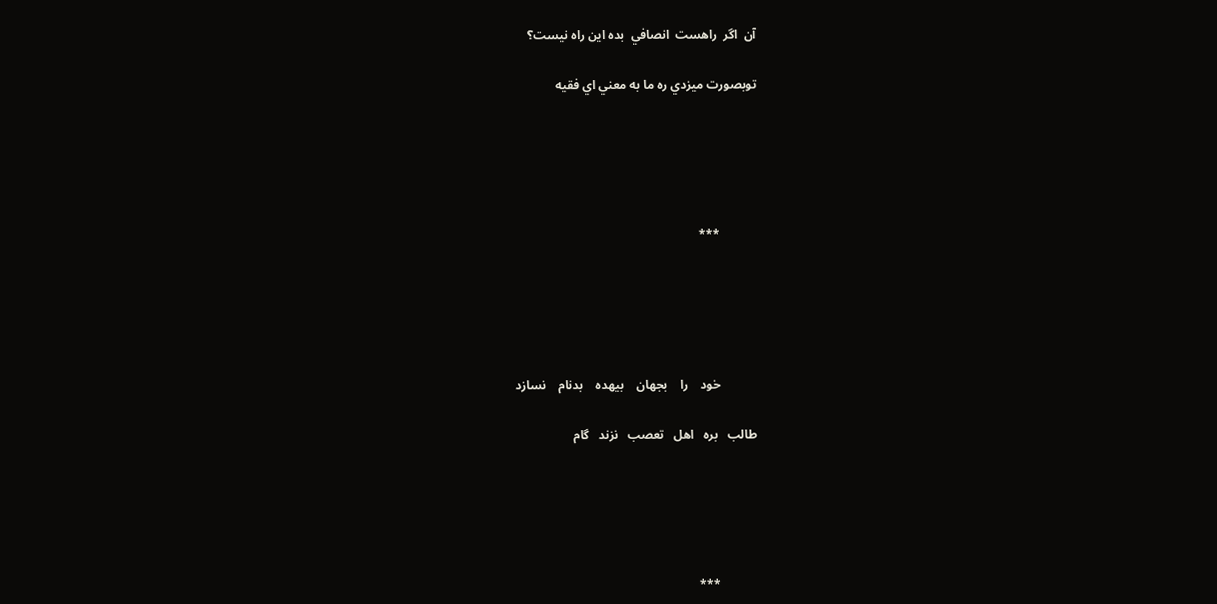آن  اگر  راهست  انصافي  بده اين راه نيست؟

توبصورت ميزدي ره ما به معني اي فقيه





            ***





            خود    را    بجهان    بيهده    بدنام    نسازد

طالب   بره   اهل   تعصب   نزند   گام





            ***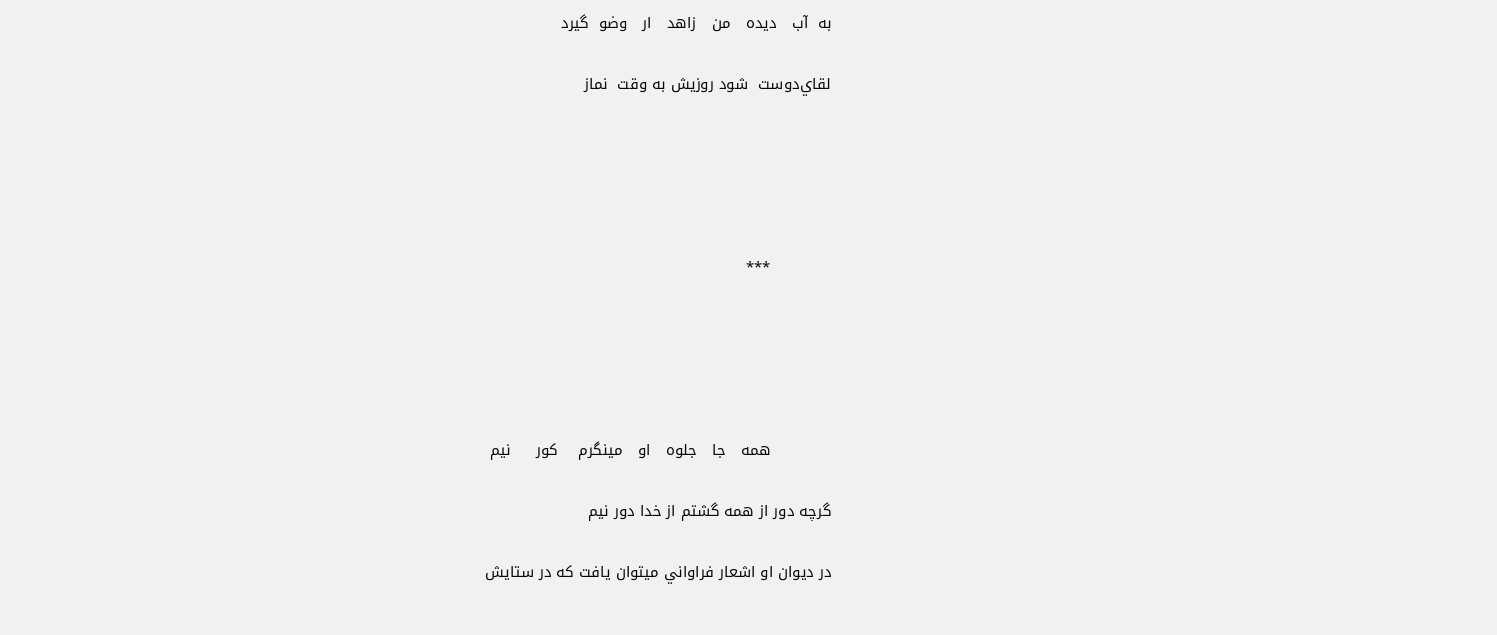به  آب   ديده   من   زاهد   ار   وضو  گيرد

لقاي‌دوست  شود روزيش به وقت  نماز





            ***





            همه   جا   جلوه   او   مينگرم    كور     نيم

گرچه دور از همه گشتم از خدا دور نيم

در ديوان او اشعار فراواني ميتوان يافت كه در ستايش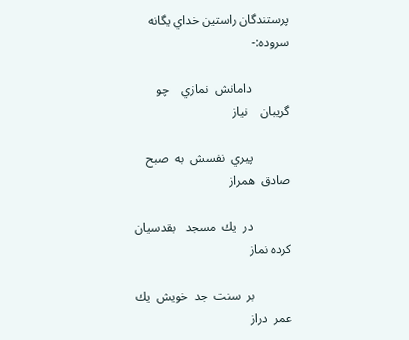پرستندگان راستين خداي يگانه سروده:-

            دامانش  نمازي    چو   گريبان    نياز

            پيري  نفسش  به  صبح   صادق  همراز

            در  يك  مسجد   بقدسيان  كرده نماز

            بر  سنت  جد  خويش  يك  عمر  دراز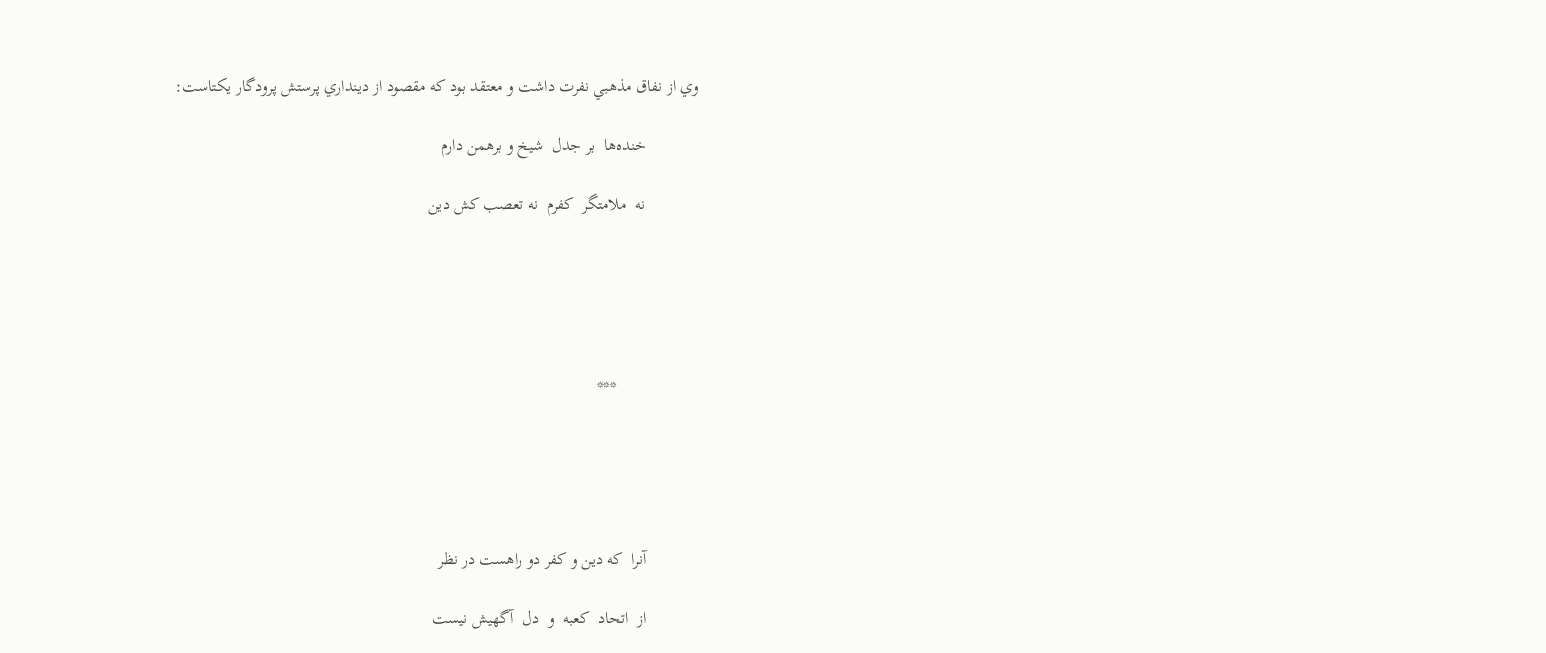وي از نفاق مذهبي نفرت داشت و معتقد بود كه مقصود از دينداري پرستش پرودگار يكتاست:

            خنده‌ها  بر جدل  شيخ و برهمن دارم

            نه  ملامتگر  كفرم  نه تعصب كش دين





                   ***





            آنرا  كه دين و كفر دو راهست در نظر

            از  اتحاد  كعبه  و  دل  آگهيش نيست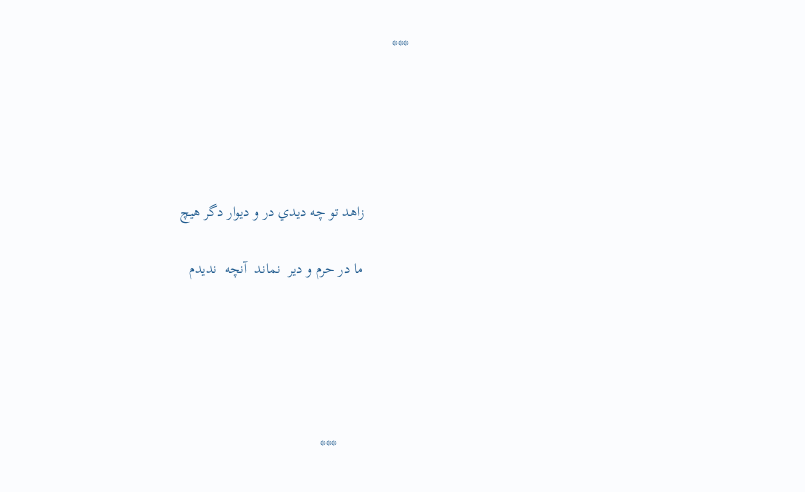***





            زاهد تو چه ديدي در و ديوار دگر هيچ

            ما در حرم و دير  نماند  آنچه  نديدم





                   ***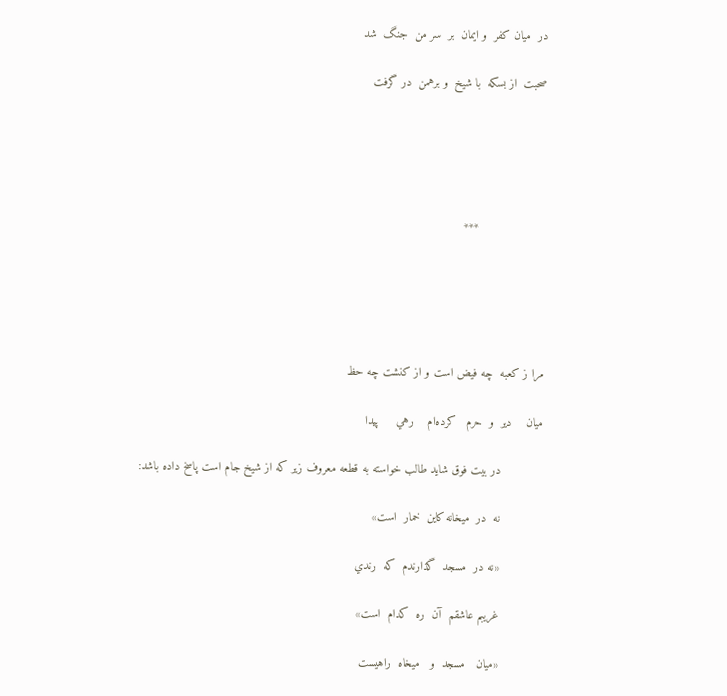در  ميان كفر  و ايمان  بر  سر من  جنگ  شد

صحبت  از بسكه  با شيخ  و برهمن  در گرفت





                   ***





مرا ز كعبه  چه فيض است و از كنشت چه حظ

ميان    دير  و  حرم   كرده‌ام    رهي     پيدا

            در بيت فوق شايد طالب خواسته به قطعه معروف زير كه از شيخ جام است پاسخ داده باشد:

            نه  در  ميخانه كاين  خمار  است»

            «نه در  مسجد  گذارندم  كه  رندي

            غريبم عاشقم  آن  ره  كدام  است»

            «ميان   مسجد  و   ميخاه  راهيست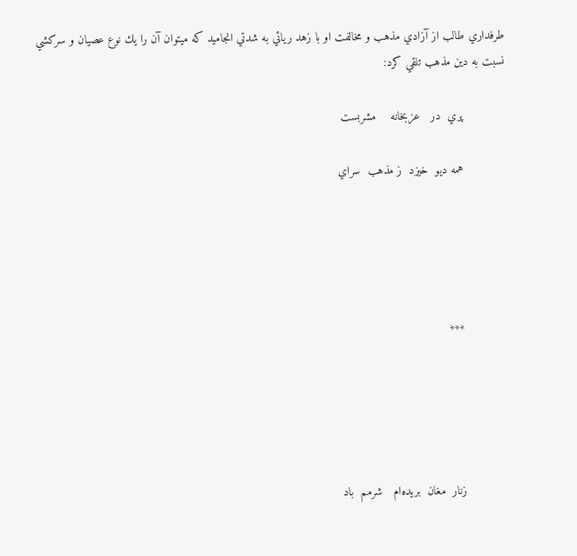طرفداري طالب از آزادي مذهب و مخالفت او با زهد ريائي به شدتي انجاميد كه ميتوان آن را يك نوع عصيان و سركشي نسبت به دين مذهب تلقي كرد:

            پري  در   عزبخانه    مشربست

            همه ديو  خيزد  ز مذهب  سراي





            ***





            زنار  مغان  بريده‌ام   شرمم  باد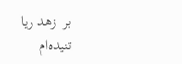بر  زهد ريا  تنيده‌ام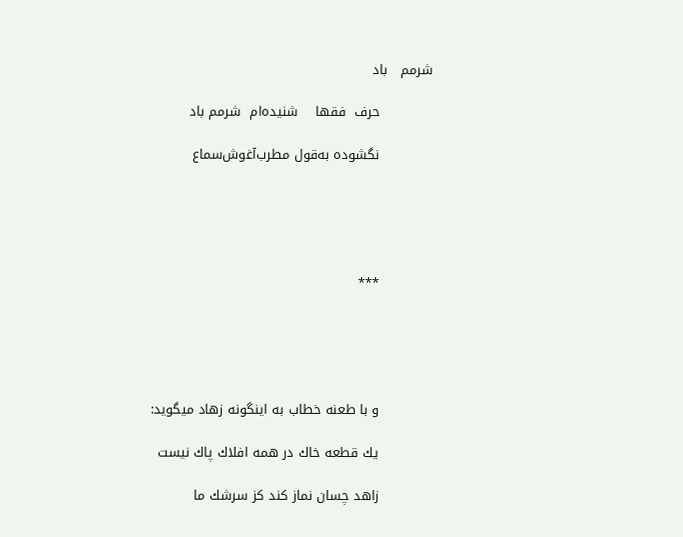شرمم   باد

            حرف  فقها    شنيده‌ام  شرمم باد

            نگشوده به‌قول مطرب‌آغوش‌سماع





            ***





            و با طعنه خطاب به اينگونه زهاد ميگويد:

            يك قطعه خاك در همه افلاك پاك نيست

            زاهد چسان نماز كند كز سرشك ما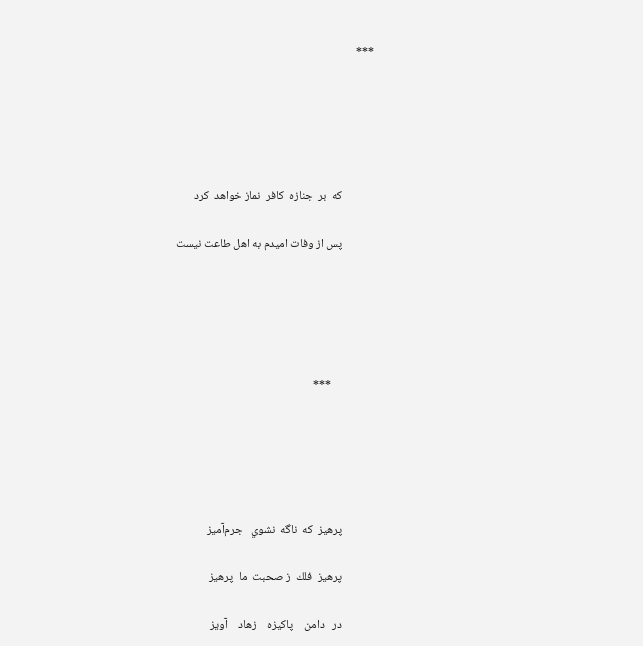***





            كه  بر  جنازه  كافر  نماز خواهد  كرد

            پس از وفات اميدم به اهل طاعت نيست





                ***





            پرهيز  كه  ناگه  نشوي   جرم‌آميز

            پرهيز  فلك  ز صحبت  ما  پرهيز

            در   دامن    پاكيزه    زهاد    آويز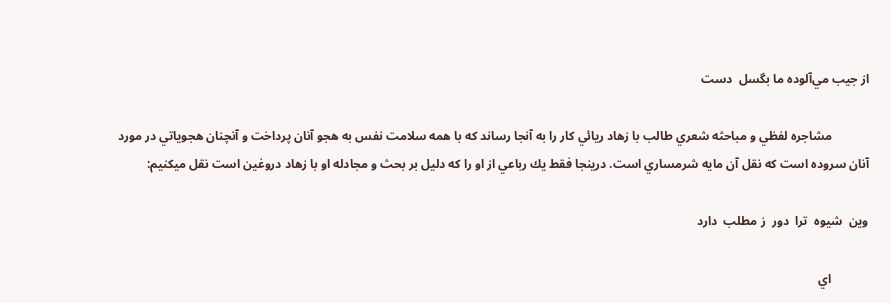از جيب مي‌آلوده ما بگسل  دست

            مشاجره لفظي و مباحثه شعري طالب با زهاد ريائي كار را به آنجا رساند كه با همه سلامت نفس به هجو آنان پرداخت و آنچنان هجوياتي در مورد آنان سروده است كه نقل آن مايه شرمساري است. درينجا فقط يك رباعي از او را كه دليل بر بحث و مجادله او با زهاد دروغين است نقل ميكنيم:

وين  شيوه  ترا  دور  ز مطلب  دارد

            اي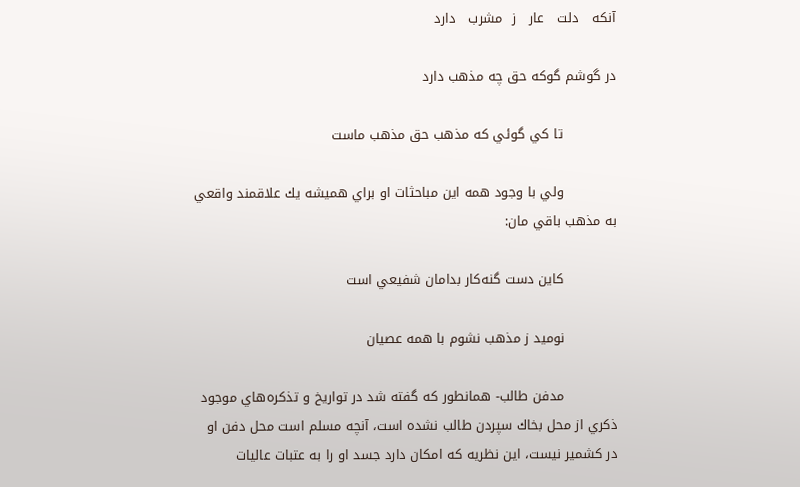آنكه   دلت   عار   ز  مشرب   دارد

در گوشم گوكه حق چه مذهب دارد

            تا كي گوئي كه مذهب حق مذهب ماست

            ولي با وجود همه اين مباحثات او براي هميشه يك علاقمند واقعي به مذهب باقي مان:

            كاين دست گنه‌كار بدامان شفيعي است

            نوميد ز مذهب نشوم با همه عصيان

            مدفن طالب- همانطور كه گفته شد در تواريخ و تذكره‌هاي موجود ذكري از محل بخاك سپردن طالب نشده است، آنچه مسلم است محل دفن او در كشمير نيست، اين نظريه كه امكان دارد جسد او را به عتبات عاليات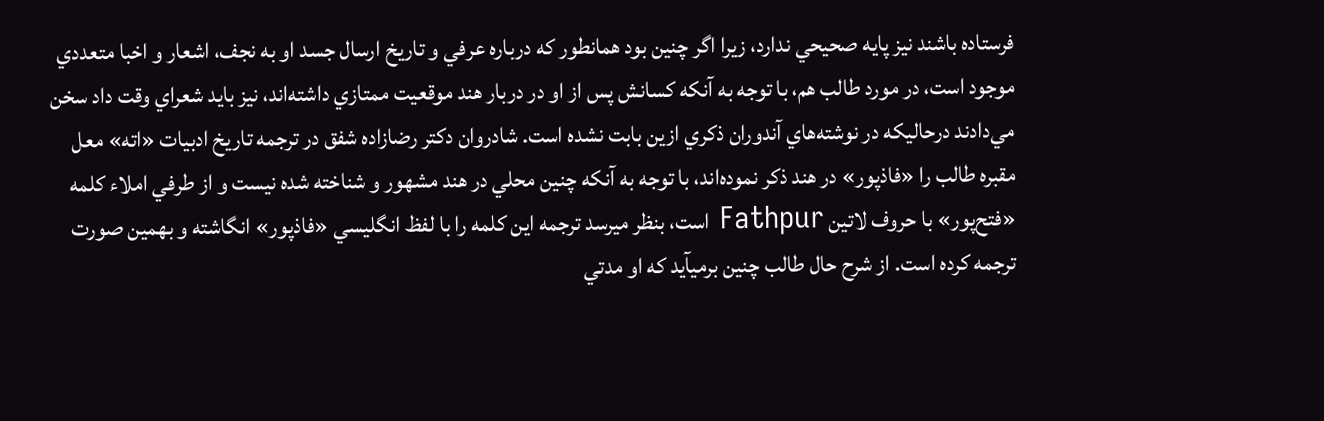فرستاده باشند نيز پايه صحيحي ندارد، زيرا اگر چنين بود همانطور كه درباره عرفي و تاريخ ارسال جسد او به نجف، اشعار و اخبا متعددي موجود است، در مورد طالب هم، با توجه به آنكه كسانش پس از او در دربار هند موقعيت ممتازي داشته‌اند، نيز بايد شعراي وقت داد سخن مي‌دادند درحاليكه در نوشته‌هاي آندوران ذكري ازين بابت نشده است. شادروان دكتر رضازاده شفق در ترجمه تاريخ ادبيات «اته» معل مقبره طالب را «فاذپور» در هند ذكر نموده‌اند، با توجه به آنكه چنين محلي در هند مشهور و شناخته شده نيست و از طرفي املاء كلمه «فتح‌پور» با حروف لاتين Fathpur است، بنظر ميرسد ترجمه اين كلمه را با لفظ انگليسي «فاذپور» انگاشته و بهمين صورت ترجمه كرده است. از شرح حال طالب چنين برميآيد كه او مدتي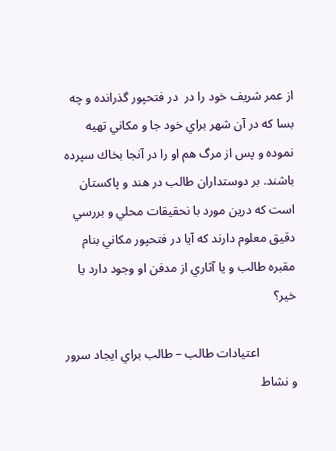از عمر شريف خود را در  در فتحپور گذرانده و چه بسا كه در آن شهر براي خود جا و مكاني تهيه نموده و پس از مرگ هم او را در آنجا بخاك سپرده باشند. بر دوستداران طالب در هند و پاكستان است كه درين مورد با نحقيقات محلي و بررسي دقيق معلوم دارند كه آيا در فتحپور مكاني بنام مقبره طالب و يا آثاري از مدفن او وجود دارد يا خير؟

            اعتيادات طالب – طالب براي ايجاد سرور و نشاط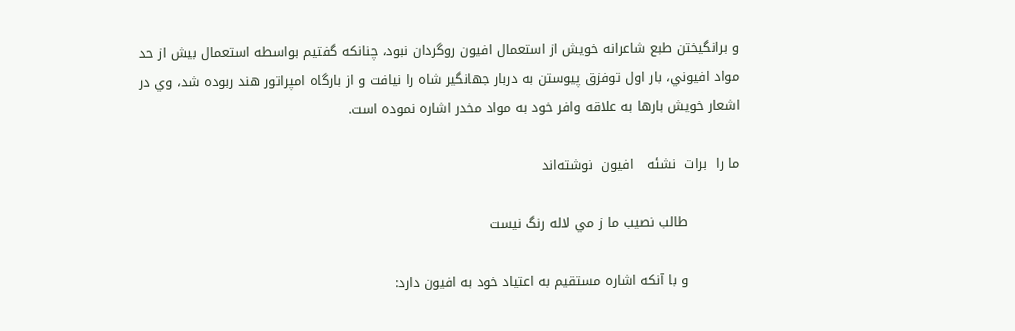و برانگيختن طبع شاعرانه خويش از استعمال افيون روگردان نبود، چنانكه گفتيم بواسطه استعمال بيش از حد مواد افيوني، بار اول توفزق پيوستن به دربار جهانگير شاه را نيافت و از بارگاه امپراتور هند ربوده شد، وي در اشعار خويش بارها به علاقه وافر خود به مواد مخدر اشاره نموده است.

ما را  برات  نشئه   افيون  نوشته‌اند

            طالب نصيب ما ز مي لاله رنگ نيست

            و با آنكه اشاره مستقيم به اعتياد خود به افيون دارد: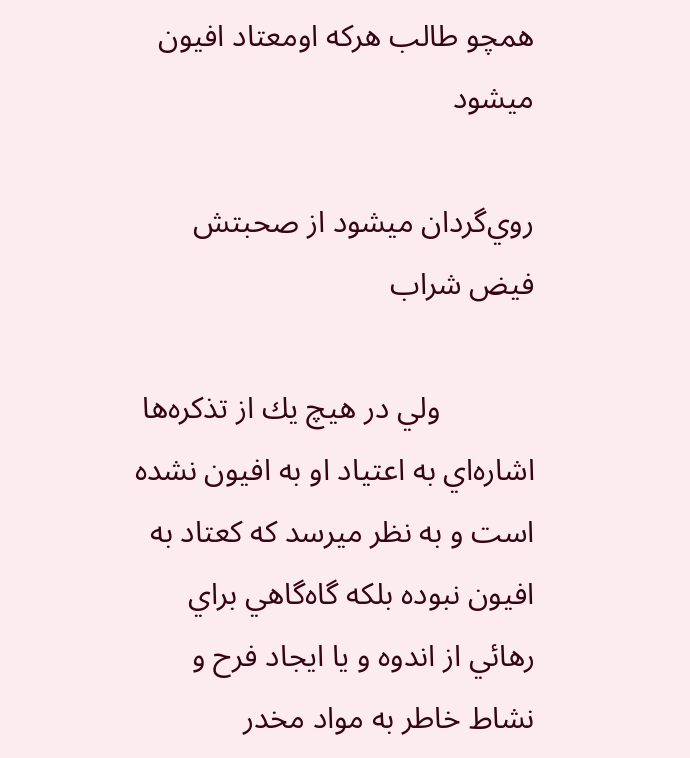همچو طالب هركه اومعتاد افيون ميشود

روي‌گردان ميشود از صحبتش فيض شراب

            ولي در هيچ يك از تذكره‌ها اشاره‌اي به اعتياد او به افيون نشده است و به نظر ميرسد كه كعتاد به افيون نبوده بلكه گاه‌گاهي براي رهائي از اندوه و يا ايجاد فرح و نشاط خاطر به مواد مخدر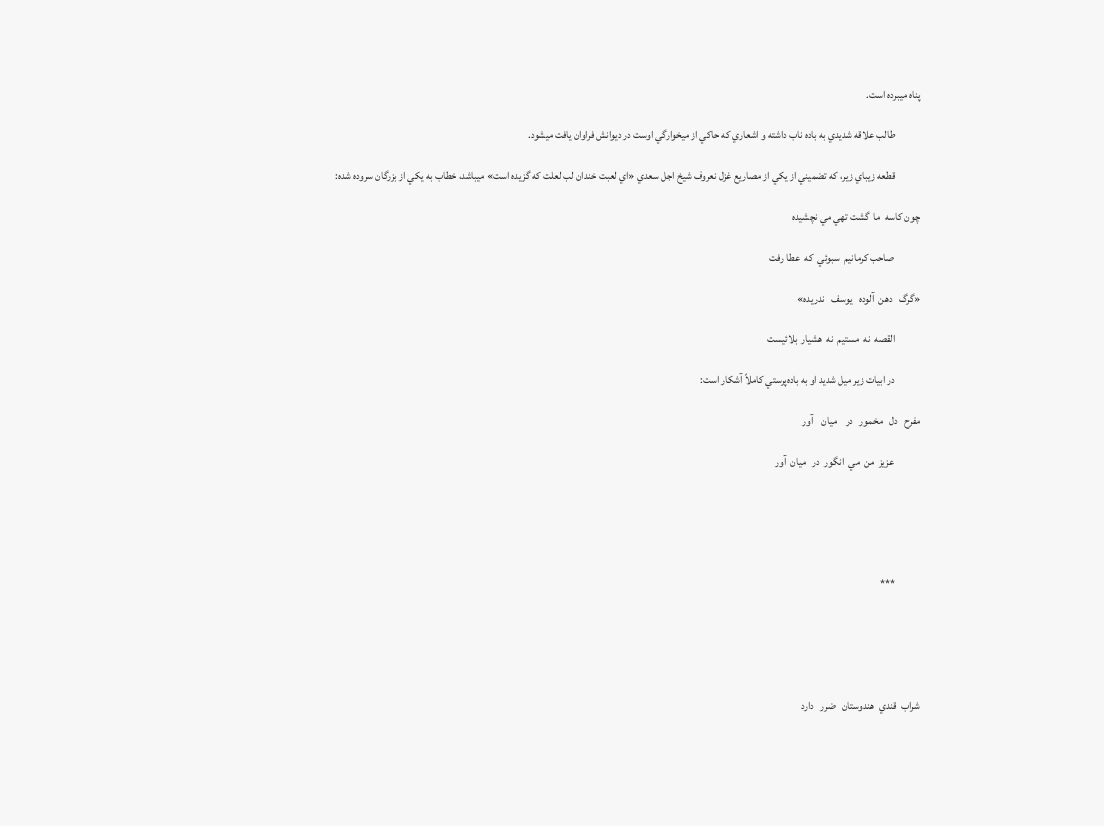پناه ميبرده است.

            طالب علاقه شديدي به باده ناب داشته و اشعاري كه حاكي از ميخوارگي اوست در ديوانش فراوان يافت ميشود.

            قطعه زيباي زير، كه تضميني از يكي از مصاريع غزل نعروف شيخ اجل سعدي «اي لعبت خندان لب لعلت كه گزيده است» ميباشد، خطاب به يكي از بزرگان سروده شده:

چون كاسه  ما  گشت تهي مي نچشيده

            صاحب كرمانيم  سبوئي  كه  عطا رفت

«گرگ   دهن  آلوده   يوسف   ندريده»

            القصه  نه  مستيم  نه  هشيار  بلائيست

            در ابيات زير ميل شديد او به باده‌پرستي كاملاً آشكار است:

مفرح   دل   مخمور   در    ميان    آور

            عزيز  من  مي  انگور  در   ميان  آور





            ***





شراب  قندي  هندوستان   ضرر   دارد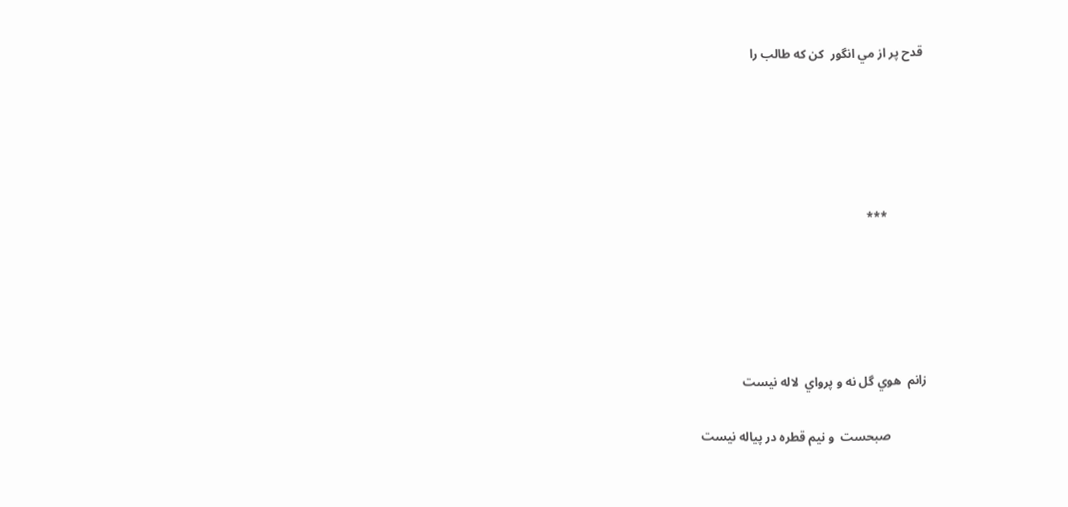قدح پر از مي انگور  كن كه طالب را





            ***





زانم  هوي گل نه و پرواي  لاله نيست

            صبحست  و نيم قطره در پياله نيست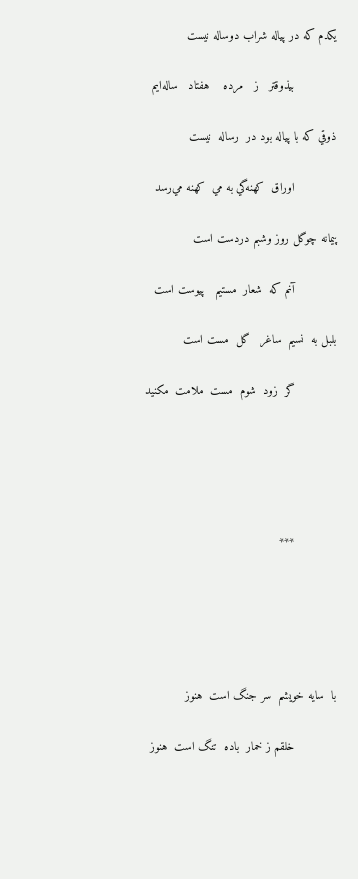يكدم كه در پياله شراب دوساله نيست

            بيذوقتر   ز   مرده    هفتاد   ساله‌ايم

ذوقي كه با پياله بود در  رساله  نيست

            اوراق  كهنه‌گي به مي  كهنه مي‌رسد

پيمانه چوگل روز وشبم دردست است

            آنم كه  شعار  مستيم   پيوست است

بلبل به  نسيم  ساغر   گل  مست است

            گر  زود  شوم  مست  ملامت  مكنيد





            ***





با  سايه خويشم  سر جنگ است  هنوز

            خلقم ز خمار  باده  تنگ است  هنوز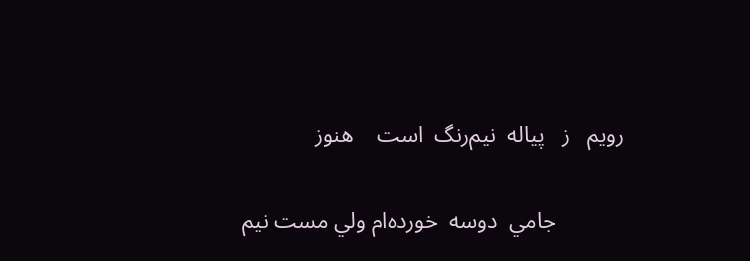رويم   ز   پياله  نيم‌رنگ  است    هنوز

            جامي  دوسه  خورده‌ام ولي مست نيم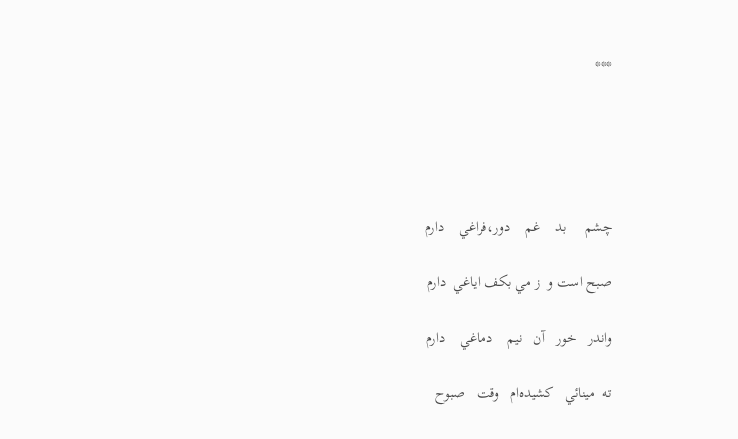***





چشم     بد    غم    دور،‌فراغي    دارم

صبح است و  ز مي بكف اياغي  دارم

واندر   خور   آن   نيم    دماغي    دارم

ته  مينائي   كشيده‌ام   وقت   صبوح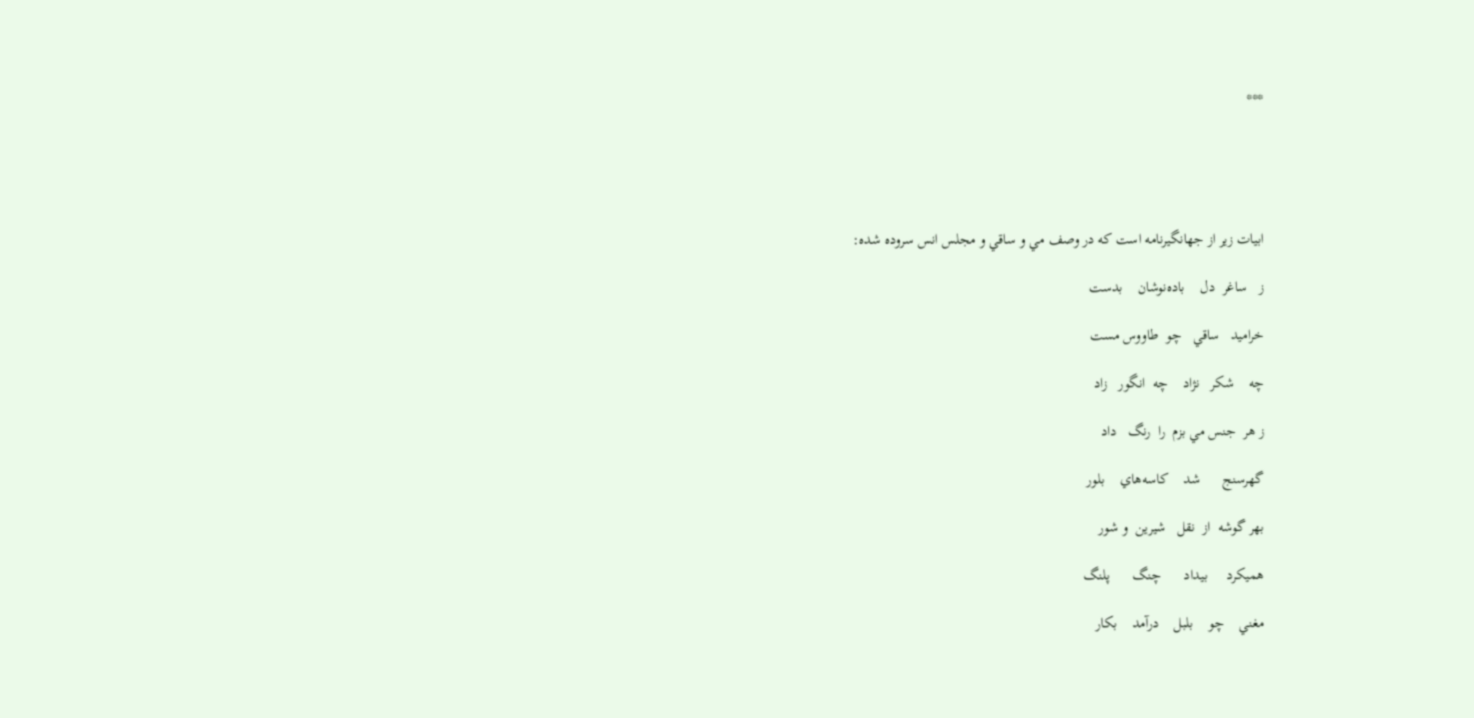***





ابيات زير از جهانگيرنامه است كه در وصف مي و ساقي و مجلس انس سروده شده:

ز   ساغر  دل    باده‌نوشان    بدست

خراميد   ساقي   چو  طاووس مست

چه    شكر   نژاد    چه  انگور   زاد

ز هر  جنس مي بزم  را  رنگ   داد

گهرسنج      شد    كاسه‌هاي    بلور

بهر گوشه  از  نقل   شيرين  و شور

هميكرد     بيداد      چنگ      پلنگ

مغني    چو    بلبل    درآمد    بكار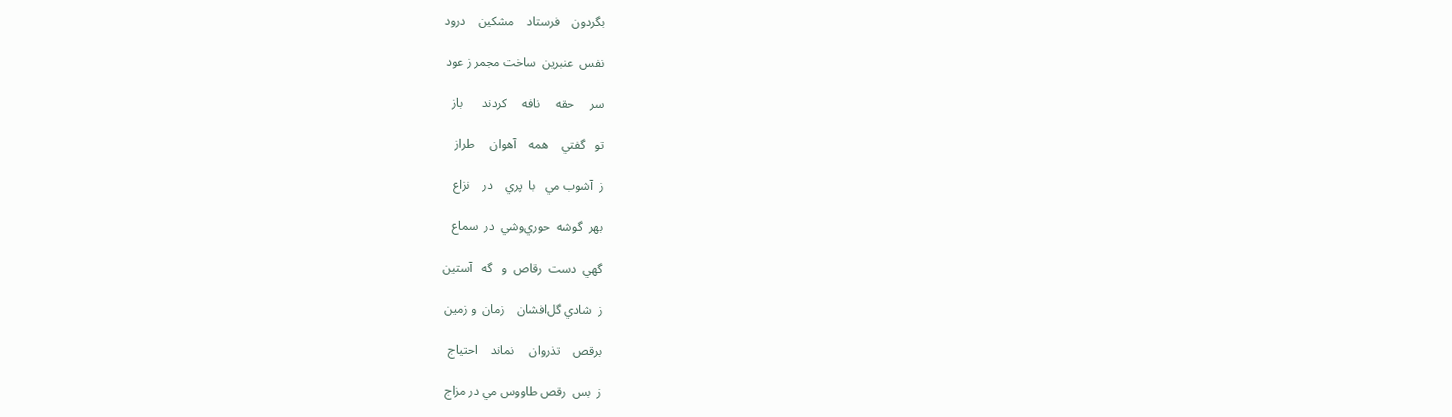بگردون    فرستاد    مشكين    درود

نفس  عنبرين  ساخت مجمر ز عود

سر     حقه     نافه     كردند      باز

تو   گفتي    همه    آهوان     طراز

ز  آشوب مي   با  پري    در    نزاع

بهر  گوشه  حوري‌وشي  در  سماع

گهي  دست  رقاص  و   گه   آستين

ز  شادي گل‌افشان    زمان  و زمين

برقص    تذروان     نماند    احتياج

ز  بس  رقص طاووس مي در مزاج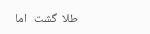طلا  گشت   اما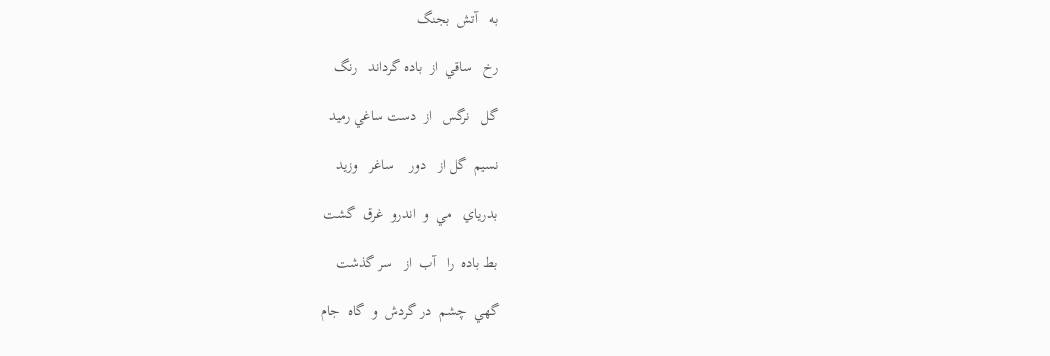به   آتش  بجنگ

رخ   ساقي  از  باده گرداند   رنگ

گل   نرگس   از  دست ساغي رميد

نسيم  گل از   دور    ساغر   وزيد

بدرياي   مي  و  اندرو  غرق  گشت

بط باده  را   آب  از   سر گذشت

گهي  چشم  در گردش  و  گاه  جام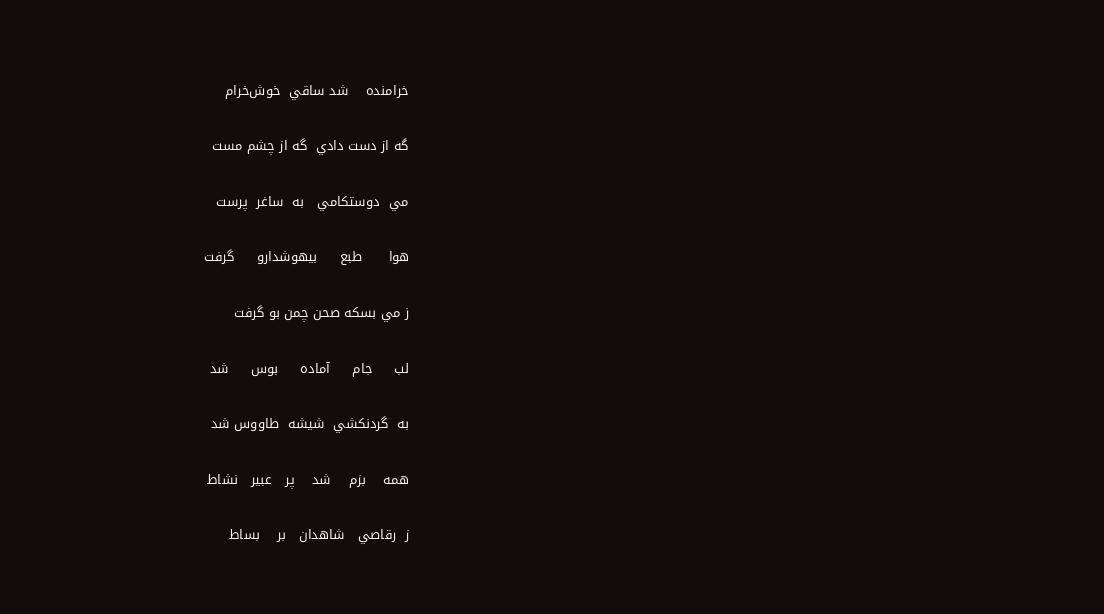خرامنده    شد ساقي  خوش‌خرام

گه از دست دادي  گه از چشم مست

مي  دوستكامي   به  ساغر  پرست

هوا      طبع     بيهوشدارو     گرفت

ز مي بسكه صحن چمن بو گرفت

لب     جام     آماده     بوس     شد

به  گردنكشي  شيشه  طاووس شد

همه    بزم    شد    پر   عبير   نشاط

ز  رقاصي   شاهدان   بر    بساط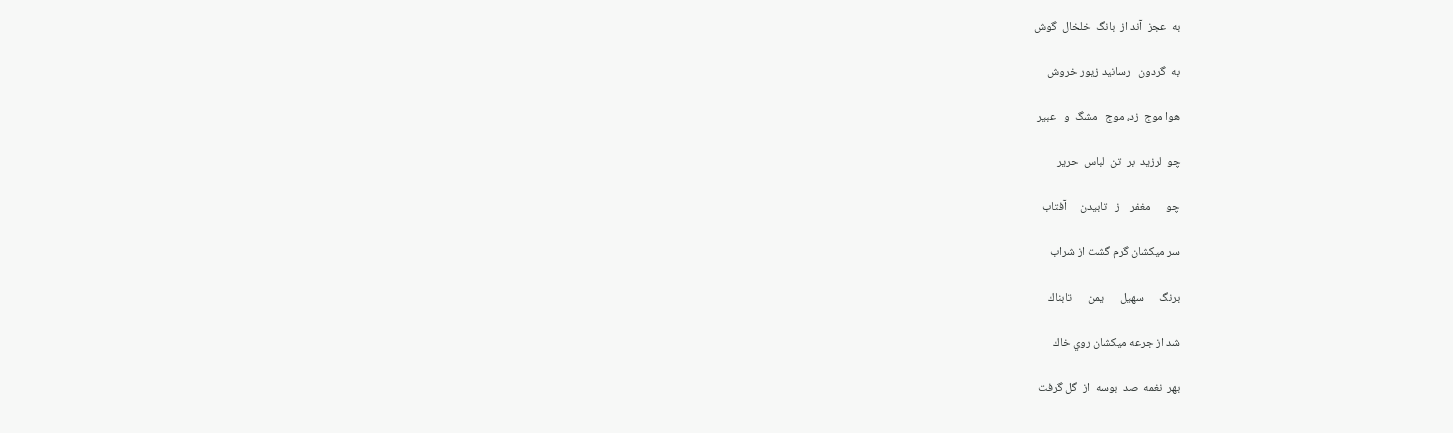به  عجز  آند از  بانگ  خلخال  گوش

به  گردون   رسانيد زيور خروش

هوا موج  زد، موج   مشگ  و   عبير

چو  لرزيد  بر  تن  لباس  حرير

چو      مغفر    ز   تابيدن     آفتاب

سر ميكشان گرم گشت از شراب

برنگ      سهيل      يمن      تابناك

شد از جرعه ميكشان روي خاك

بهر  نغمه  صد  بوسه  از  گل گرفت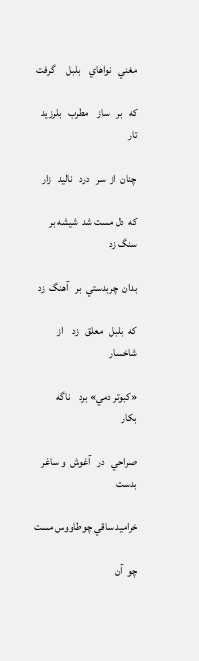مغني   نواهاي    بلبل     گرفت

كه   بر   ساز    مطرب   بلرزيد   تار

چنان  از  سر   درد   ناليد   زار

كه  دل مست شد  شيشه بر سنگ زد

بدان  چربدستي  بر   آهنگ  زد

كه  بلبل   معلق   زد    از    شاخسار

«كبوتر دمي» برد    ناگه    بكار

صراحي   در   آغوش  و ساغر بدست

خراميد ساقي چوطاووس مست

چو  آن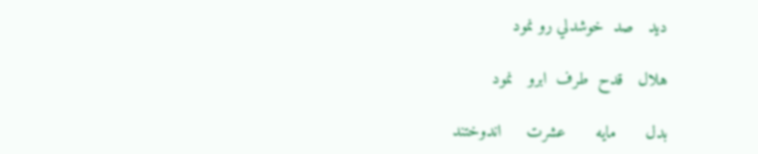ديد   صد  خوشدلي رو نمود

هلال   قدح  طرف  ابرو   نمود

بدل      مايه      عشرت     اندوختند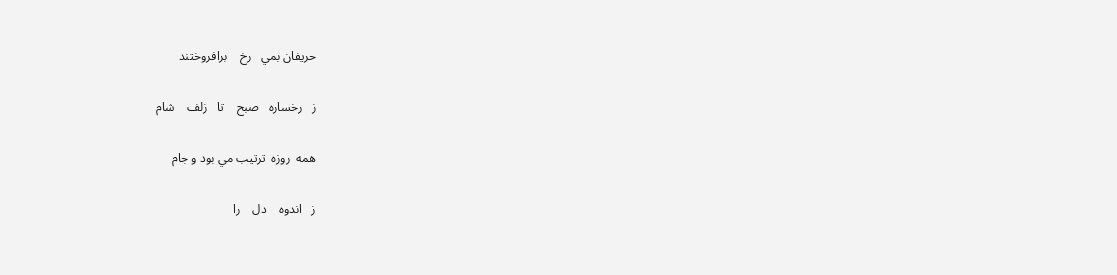حريفان بمي   رخ    برافروختند

ز   رخساره   صبح    تا   زلف    شام

همه  روزه  ترتيب مي بود و جام

ز   اندوه    دل    را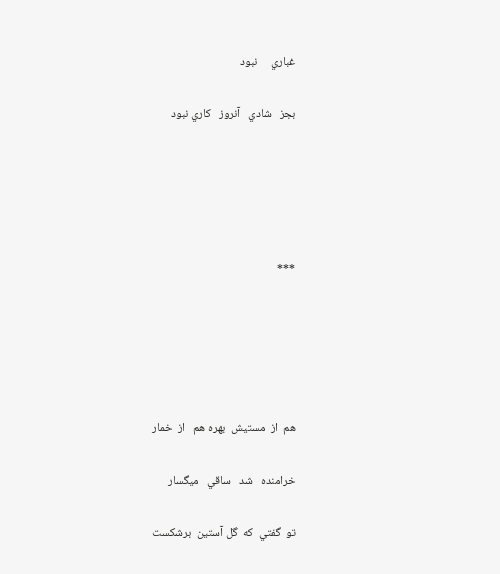غباري     نبود

بجز   شادي   آنروز   كاري نبود





***





هم  از  مستيش  بهره هم   از  خمار

خرامنده   شد   ساقي   ميگسار

تو  گفتي  كه  گل آستين  برشكست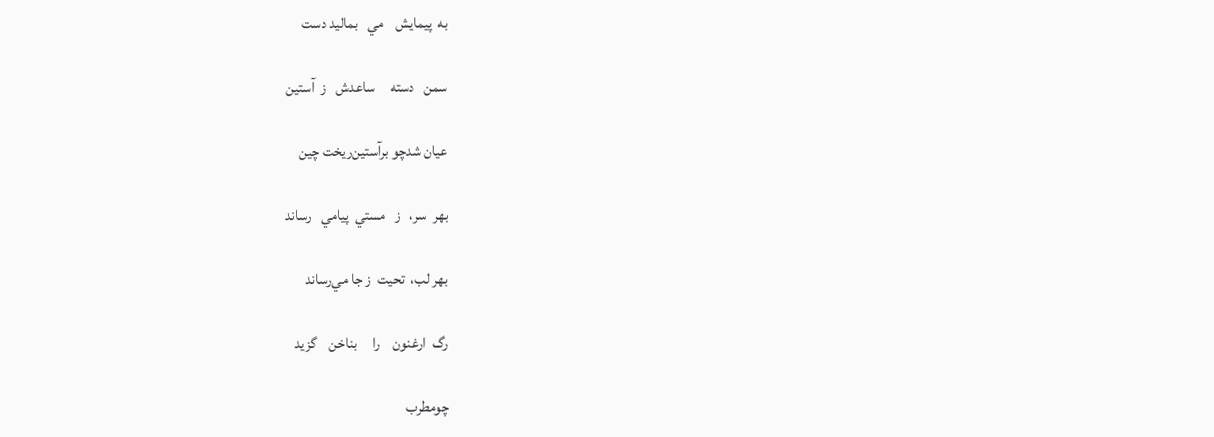به  پيمايش    مي   بماليد دست

سمن   دسته     ساعدش   ز  آستين

عيان شدچو برآستين‌ريخت چين

بهر  سر،   ز   مستي  پيامي   رساند

بهر لب،  تحيت  ز جا مي‌رساند

رگ  ارغنون    را     بناخن    گزيد

چومطرب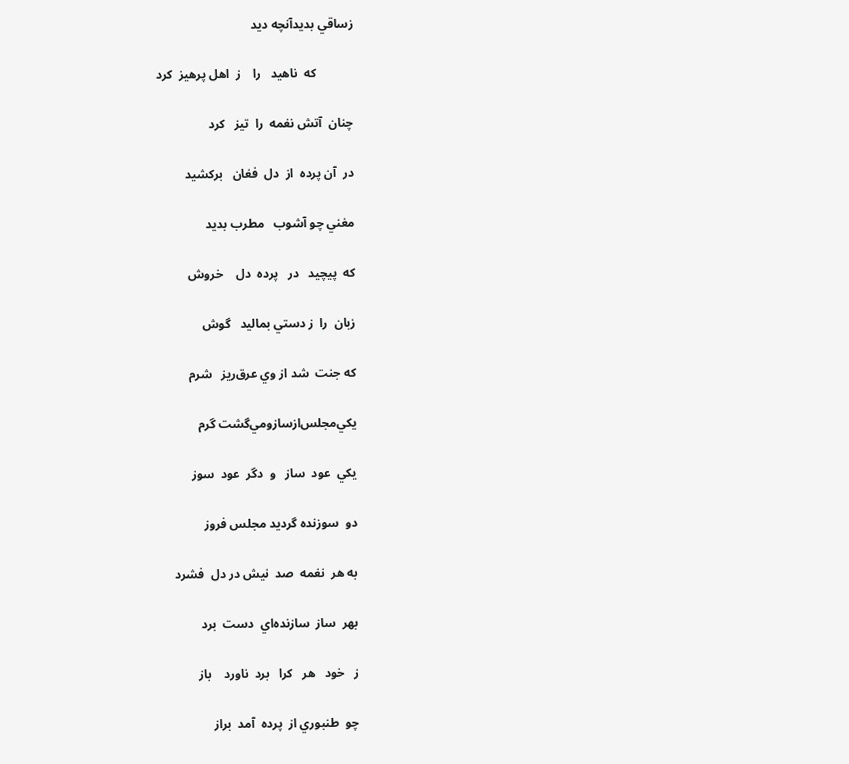زساقي بديدآنچه ديد

            كه  ناهيد   را    ز  اهل پرهيز  كرد

چنان  آتش نغمه  را  تيز   كرد

در  آن پرده  از  دل  فغان   بركشيد

مغني چو آشوب   مطرب بديد

كه  پيچيد   در   پرده  دل    خروش

زبان  را  ز دستي بماليد   گوش

كه جنت  شد از وي عرق‌ريز   شرم

يكي‌مجلس‌ازسازومي‌گشت گرم

يكي  عود  ساز   و  دگر  عود  سوز

دو  سوزنده گرديد مجلس فروز

به هر  نغمه  صد  نيش در دل  فشرد

بهر  ساز  سازنده‌اي  دست  برد

ز   خود   هر   كرا   برد  ناورد    باز

چو  طنبوري از  پرده  آمد  براز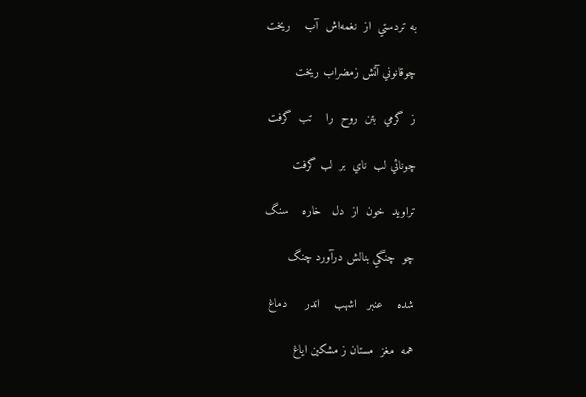به تردستي  از  نغمه‌اش  آب    ريخت

چوقانوني آتش زمضراب ريخت

ز  گرمي  بتن  روح  را    تب  گرفت

چونائي لب  ناي  بر  لب گرفت

تراويد  خون  از  دل   خاره    سنگ

چو  چنگي بنالش درآورد چنگ

شده    عنبر   اشهب    اندر     دماغ

همه  مغز  مستان ز مشكين اياغ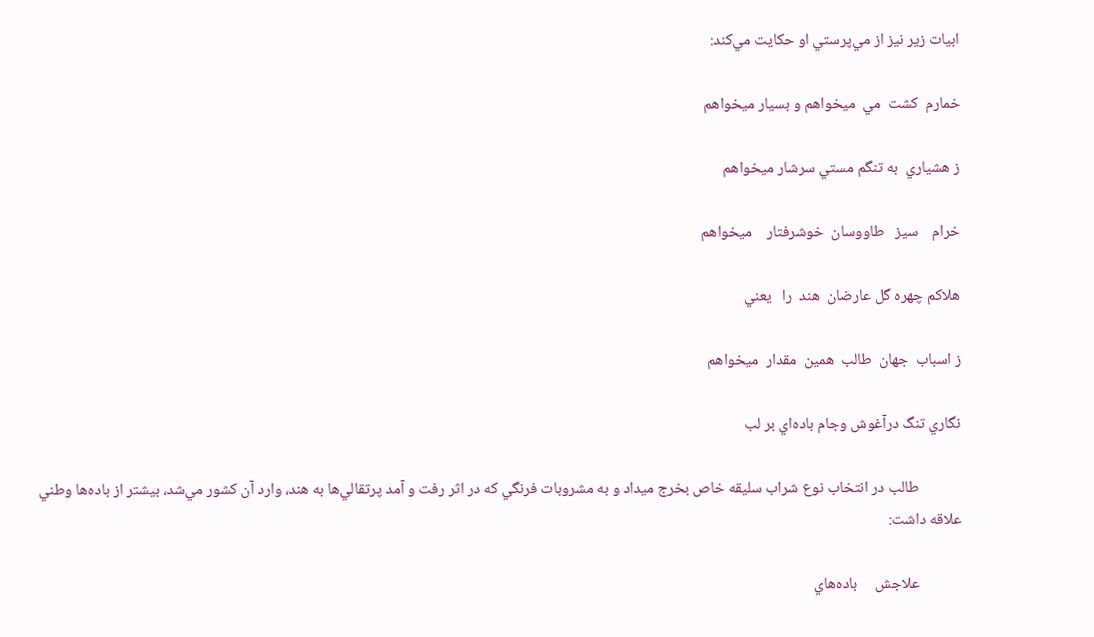ابيات زير نيز از مي‌پرستي او حكايت مي‌كند:

خمارم  كشت  مي  ميخواهم و بسيار ميخواهم

ز هشياري  به تنگم مستي سرشار ميخواهم

خرام    سيز   طاووسان  خوشرفتار    ميخواهم

هلاكم چهره گل عارضان  هند  را   يعني

ز اسباب  جهان  طالب  همين  مقدار  ميخواهم

نگاري تنگ درآغوش وجام باده‌اي بر لب

            طالب در انتخاب نوع شراب سليقه خاص بخرج ميداد و به مشروبات فرنگي كه در اثر رفت و آمد پرتقالي‌ها به هند، وارد آن كشور مي‌شد، بيشتر از باده‌ها وطني علاقه داشت:

            علاجش     باده‌هاي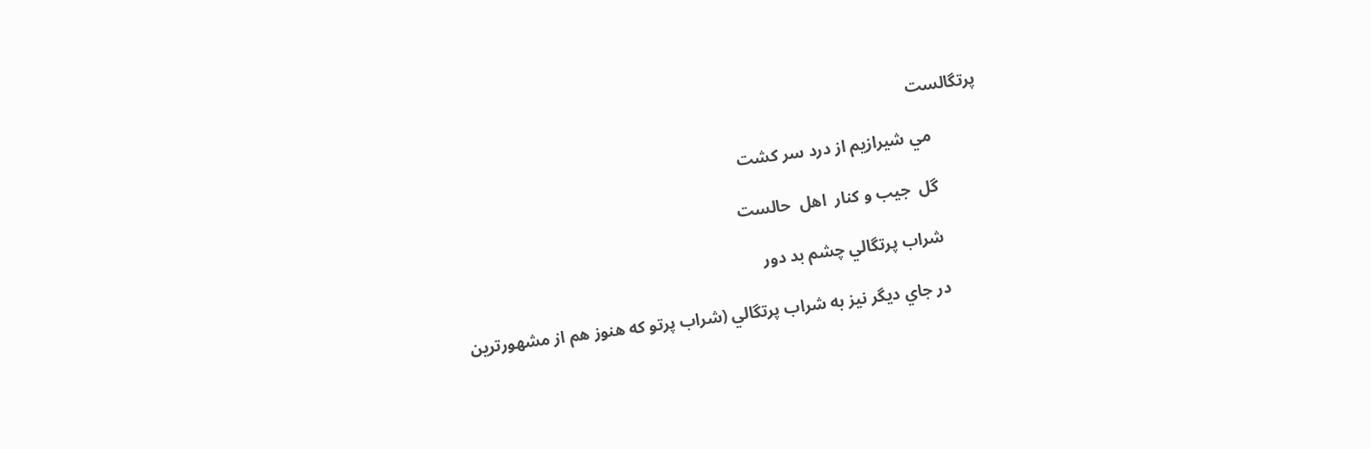پرتگالست

            مي شيرازيم از درد سر كشت

            گل  جيب و كنار  اهل  حالست

            شراب پرتگالي چشم بد دور

            در جاي ديگر نيز به شراب پرتگالي (شراب پرتو كه هنوز هم از مشهورترين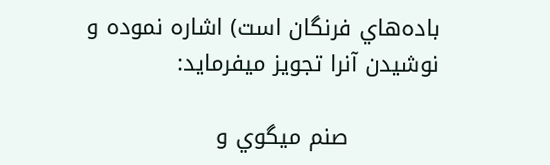باده‌هاي فرنگان است) اشاره نموده و نوشيدن آنرا تجويز ميفرمايد:

            صنم ميگوي و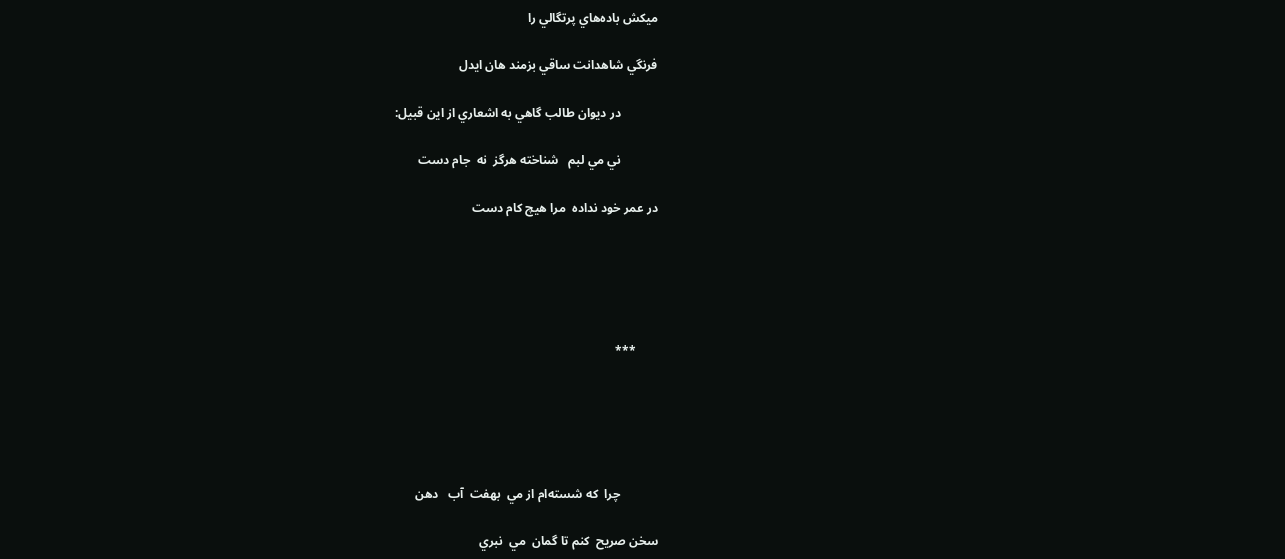ميكش باده‌هاي پرتگالي را

فرنگي شاهدانت ساقي بزمند هان ايدل

            در ديوان طالب گاهي به اشعاري از اين قبيل:

            ني مي لبم   شناخته هرگز  نه  جام دست

در عمر خود نداده  مرا هيچ كام دست





       ***





            چرا  كه شسته‌ام از مي  بهفت  آب   دهن

سخن صريح  كنم تا گمان  مي  نبري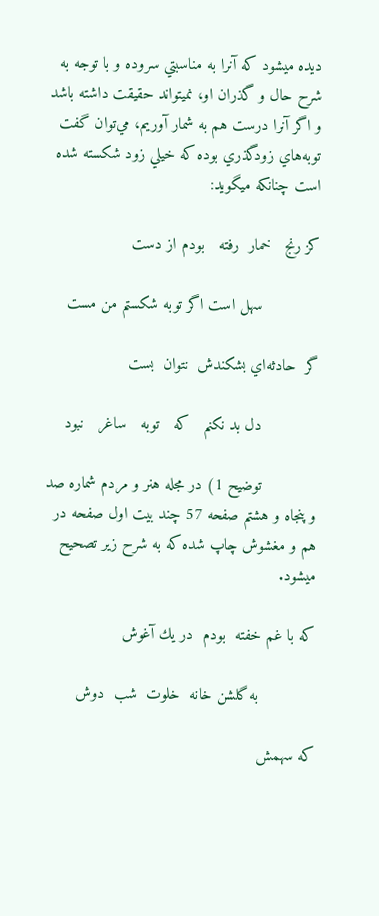ديده ميشود كه آنرا به مناسبتي سروده و با توجه به شرح حال و گذران او، نميتواند حقيقت داشته باشد و اگر آنرا درست هم به شمار آوريم، مي‌توان گفت توبه‌هاي زودگذري بوده كه خيلي زود شكسته شده است چنانكه ميگويد:

كز رنج   خمار  رفته   بودم از دست

            سهل است اگر توبه شكستم من مست

گر  حادثه‌اي بشكندش  نتوان  بست

            دل بد نكنم   كه   توبه   ساغر   نبود

            توضيح 1) در مجله هنر و مردم شماره صد و پنجاه و هشتم صفحه 57 چند بيت اول صفحه در هم و مغشوش چاپ شده كه به شرح زير تصحيح ميشود.

كه با غم خفته  بودم  در يك آغوش

            به گلشن خانه  خلوت  شب  دوش

كه سهمش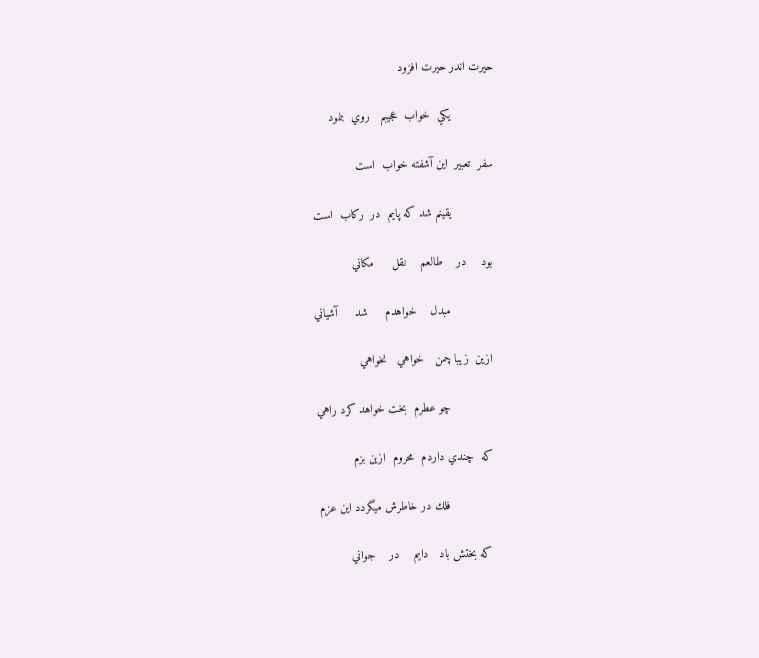حيرت اندر حيرت افزود

            يكي  خواب  عجيبم   روي  بنمود

سفر  تعبير  اين آشفته خواب  است

            يقينم شد كه پايم  در  ركاب  است

بود    در    طالعم    نقل     مكاني

            مبدل    خواهدم     شد     آشياني

ازين  زيبا چمن   خواهي   نخواهي

            چو عطرم  بخت خواهد كرد راهي

كه  چندي داردم  محروم  ازين بزم

            فلك در خاطرش ميگردد اين عزم

كه بختش باد   دايم    در    جواني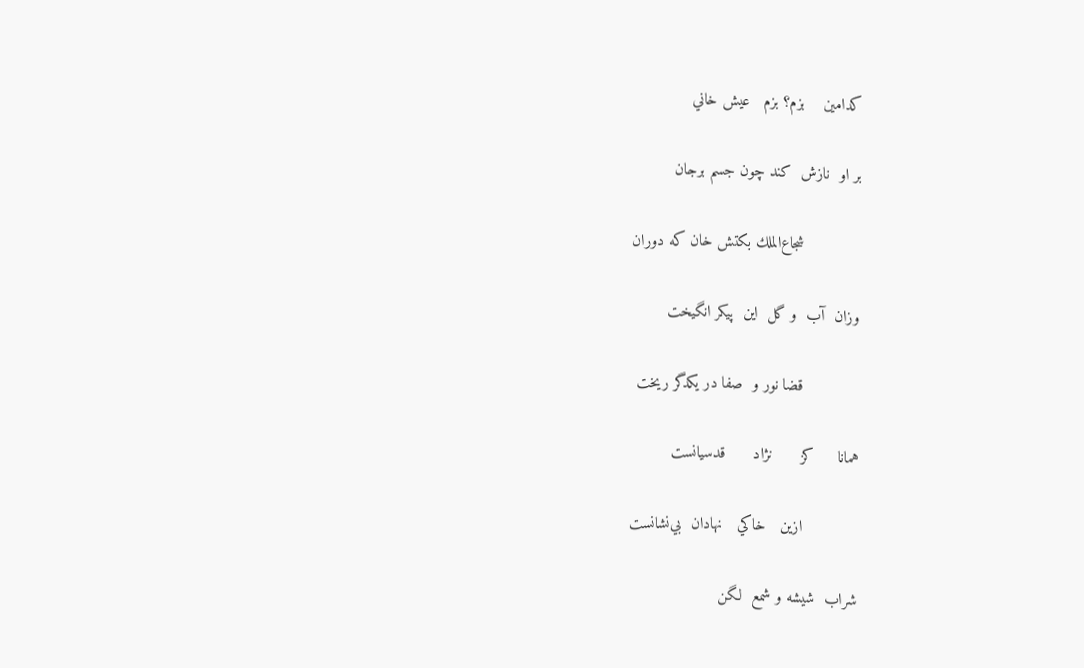كدامين    بزم؟ بزم   عيش‌ خاني

بر او  نازش  كند چون جسم برجان

            شجاع‌الملك بكتش خان كه دوران

وزان  آب  و گل  اين  پيكر انگيخت

            قضا نور و  صفا در يكدگر ريخت

همانا     كز      نژاد      قدسيانست

            ازين   خاكي   نهادان  بي‌نشانست

شراب  شيشه و شمع  لگن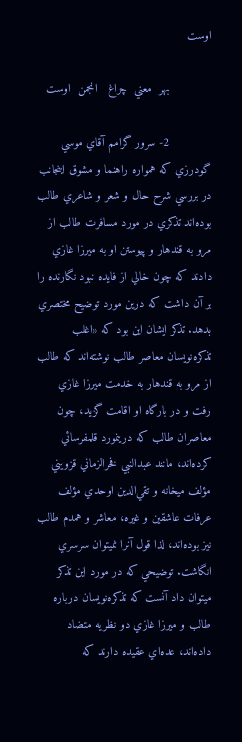اوست

            بهر  معني  چراغ   انجمن  اوست

            2- سرور گرامم آقاي موسي گودرزي كه همواره راهنما و مشوق اينجانب در بررسي شرح حال و شعر و شاعري طالب بوده‌اند تذكري در مورد مسافرت طالب از مرو به قندهار و پيوستن او به ميرزا غازي دادند كه چون خالي از فايده نبود نگارنده را بر آن داشت كه درين مورد توضيح مختصري بدهد. تذكر ايشان اين بود كه «اغلب تذكره‌نويسان معاصر طالب نوشته‌اند كه طالب از مرو به قندهار به خدمت ميرزا غازي رفت و در بارگاه او اقامت گزيد، چون معاصران طالب كه درينمورد قلمفرسائي كرده‌اند، مانند عبدالنبي فخرالزماني قزويني مؤلف ميخانه و تقي‌الدين اوحدي مؤلف عرفات عاشقين و غيره، معاشر و همدم طالب نيز بوده‌اند، لذا قول آنرا نميتوان سرسري انگاشت. توضيحي كه در مورد اين تذكر ميتوان داد آنست كه تذكره‌نويسان درباره طالب و ميرزا غازي دو نظريه متضاد داده‌اند، عده‌اي عقيده دارند كه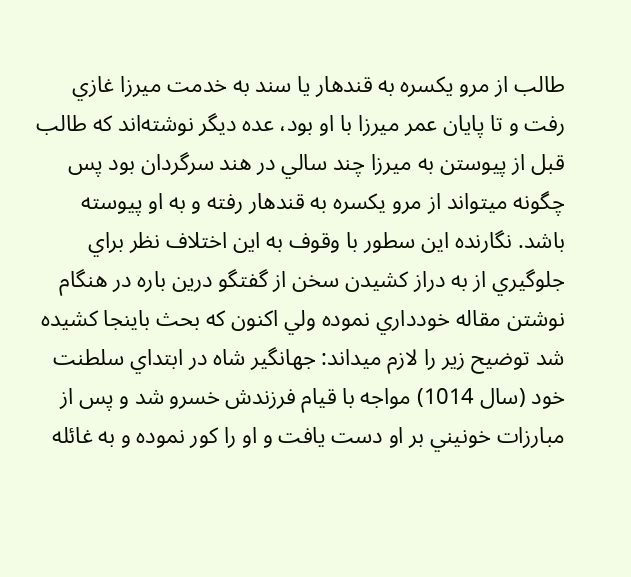طالب از مرو يكسره به قندهار يا سند به خدمت ميرزا غازي رفت و تا پايان عمر ميرزا با او بود، عده ديگر نوشته‌اند كه طالب قبل از پيوستن به ميرزا چند سالي در هند سرگردان بود پس چگونه ميتواند از مرو يكسره به قندهار رفته و به او پيوسته باشد. نگارنده اين سطور با وقوف به اين اختلاف نظر براي جلوگيري از به دراز كشيدن سخن از گفتگو درين باره در هنگام نوشتن مقاله خودداري نموده ولي اكنون كه بحث باينجا كشيده شد توضيح زير را لازم ميداند: جهانگير شاه در ابتداي سلطنت خود (سال 1014) مواجه با قيام فرزندش خسرو شد و پس از مبارزات خونيني بر او دست يافت و او را كور نموده و به غائله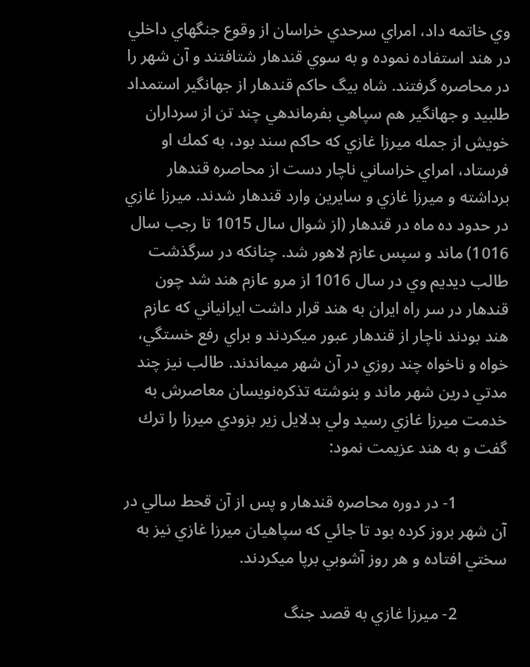وي خاتمه داد، امراي سرحدي خراسان از وقوع جنگهاي داخلي در هند استفاده نموده و به سوي قندهار شتافتند و آن شهر را در محاصره گرفتند. شاه بيگ حاكم قندهار از جهانگير استمداد طلبيد و جهانگير هم سپاهي بفرماندهي چند تن از سرداران خويش از جمله ميرزا غازي كه حاكم سند بود، به كمك او فرستاد، امراي خراساني ناچار دست از محاصره قندهار برداشته و ميرزا غازي و سايرين وارد قندهار شدند. ميرزا غازي در حدود ده ماه در قندهار (از شوال سال 1015 تا رجب سال 1016) ماند و سپس عازم لاهور شد. چنانكه در سرگذشت طالب ديديم وي در سال 1016 از مرو عازم هند شد چون قندهار در سر راه ايران به هند قرار داشت ايرانياني كه عازم هند بودند ناچار از قندهار عبور ميكردند و براي رفع خستگي، خواه و ناخواه چند روزي در آن شهر ميماندند. طالب نيز چند مدتي درين شهر ماند و بنوشته تذكره‌نويسان معاصرش به خدمت ميرزا غازي رسيد ولي بدلايل زير بزودي ميرزا را ترك گفت و به هند عزيمت نمود:

            1- در دوره محاصره قندهار و پس از آن قحط سالي در آن شهر بروز كرده بود تا جائي كه سپاهيان ميرزا غازي نيز به سختي افتاده و هر روز آشوبي برپا ميكردند.

            2- ميرزا غازي به قصد جنگ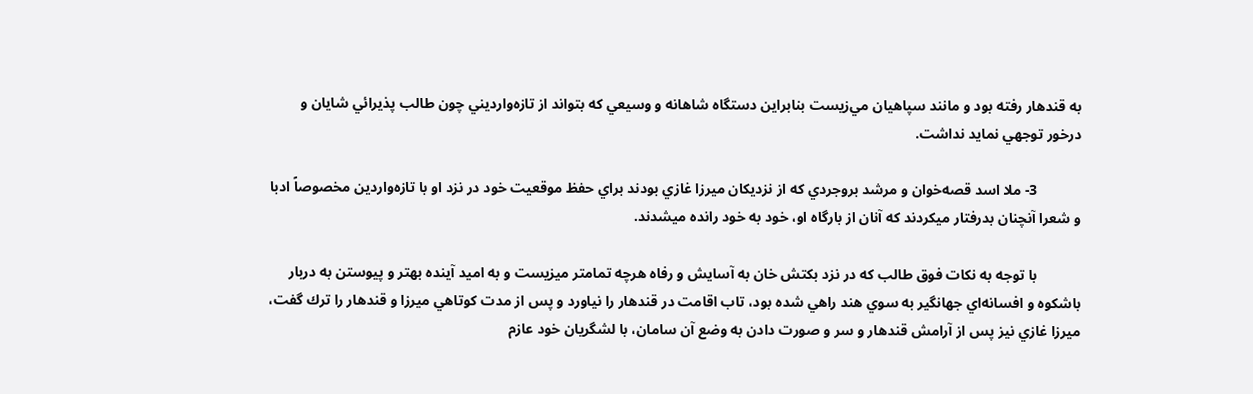به قندهار رفته بود و مانند سپاهيان مي‌زيست بنابراين دستگاه شاهانه و وسيعي كه بتواند از تازه‌وارديني چون طالب پذيرائي شايان و درخور توجهي نمايد نداشت.

            3- ملا اسد قصه‌خوان و مرشد بروجردي كه از نزديكان ميرزا غازي بودند براي حفظ موقعيت خود در نزد او با تازه‌واردين مخصوصاً ادبا و شعرا آنچنان بدرفتار ميكردند كه آنان از بارگاه او، خود به خود رانده ميشدند.

            با توجه به نكات فوق طالب كه در نزد بكتش خان به آسايش و رفاه هرچه تمامتر ميزيست و به اميد آينده بهتر و پيوستن به دربار باشكوه و افسانه‌اي جهانگير به سوي هند راهي شده بود، تاب اقامت در قندهار را نياورد و پس از مدت كوتاهي ميرزا و قندهار را ترك گفت، ميرزا غازي نيز پس از آرامش قندهار و سر و صورت دادن به وضع آن سامان، با لشگريان خود عازم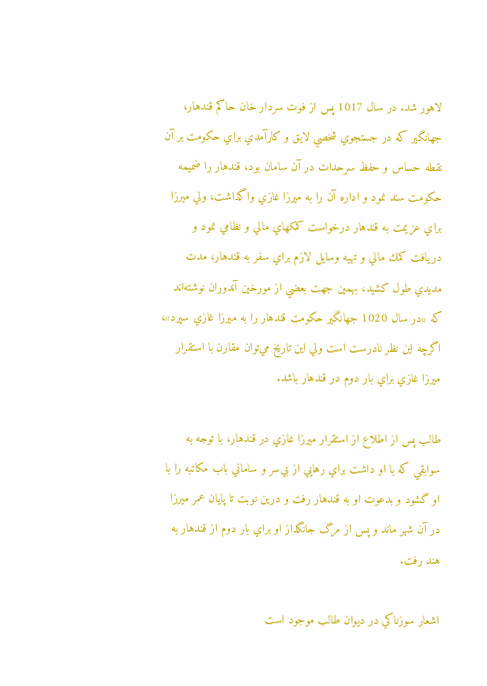لاهور شد. در سال 1017 پس از فوت سردار خان حاكم قندهار، جهانگير كه در جستجوي شخصي لايق و كارآمدي براي حكومت بر آن نقطه حساس و حفظ سرحدات در آن سامان بود، قندهار را ضميمه حكومت سند نمود و اداره آن را به ميرزا غازي واگذاشت، ولي ميرزا براي عزيمت به قندهار درخواست كمكهاي مالي و نظامي نمود و دريافت كمك مالي و تهيه وسايل لازم براي سفر به قندهار، مدت مديدي طول كشيد، بهمين جهت بعضي از مورخين آندوران نوشته‌اند كه «در سال 1020 جهانگير حكومت قندهار را به ميرزا غازي سپرد»، اگرچه اين نظر نادرست است ولي اين تاريخ مي‌توان مقارن با استقرار ميرزا غازي براي بار دوم در قندهار باشد.

طالب پس از اطلاع از استقرار ميرزا غازي در قندهار، با توجه به سوابقي كه با او داشت براي رهايي از بي‌سر و ساماني باب مكاتبه را با او گشود و بدعوت او به قندهار رفت و درين نوبت تا پايان عمر ميرزا در آن شهر ماند و پس از مرگ جانگداز او براي بار دوم از قندهار به هند رفت.

اشعار سوزناكي در ديوان طالب موجود است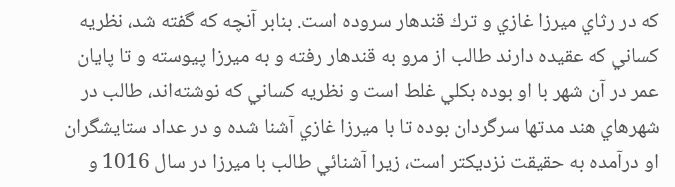كه در رثاي ميرزا غازي و ترك قندهار سروده است. بنابر آنچه كه گفته شد، نظريه كساني كه عقيده دارند طالب از مرو به قندهار رفته و به ميرزا پيوسته و تا پايان عمر در آن شهر با او بوده بكلي غلط است و نظريه كساني كه نوشته‌اند، طالب در شهرهاي هند مدتها سرگردان بوده تا با ميرزا غازي آشنا شده و در عداد ستايشگران او درآمده به حقيقت نزديكتر است، زيرا آشنائي طالب با ميرزا در سال 1016 و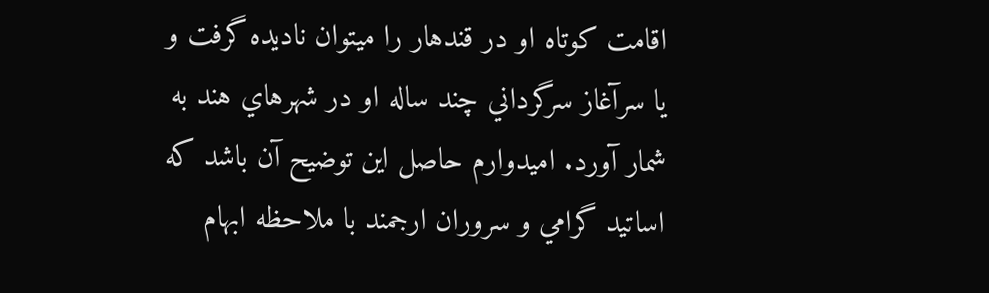اقامت كوتاه او در قندهار را ميتوان ناديده گرفت و يا سرآغاز سرگرداني چند ساله او در شهرهاي هند به شمار آورد. اميدوارم حاصل اين توضيح آن باشد كه اساتيد گرامي و سروران ارجمند با ملاحظه ابهام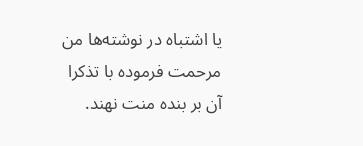يا اشتباه در نوشته‌ها من مرحمت فرموده با تذكرا آن بر بنده منت نهند.